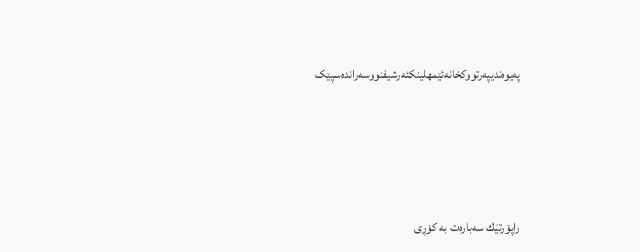په‌یوه‌ندیپه‌رتووکخانه‌ئێمهلینکئه‌رشیفنووسه‌رانده‌سپێک







راپۆرتیَك سه‌باره‌ت به‌ كۆڕى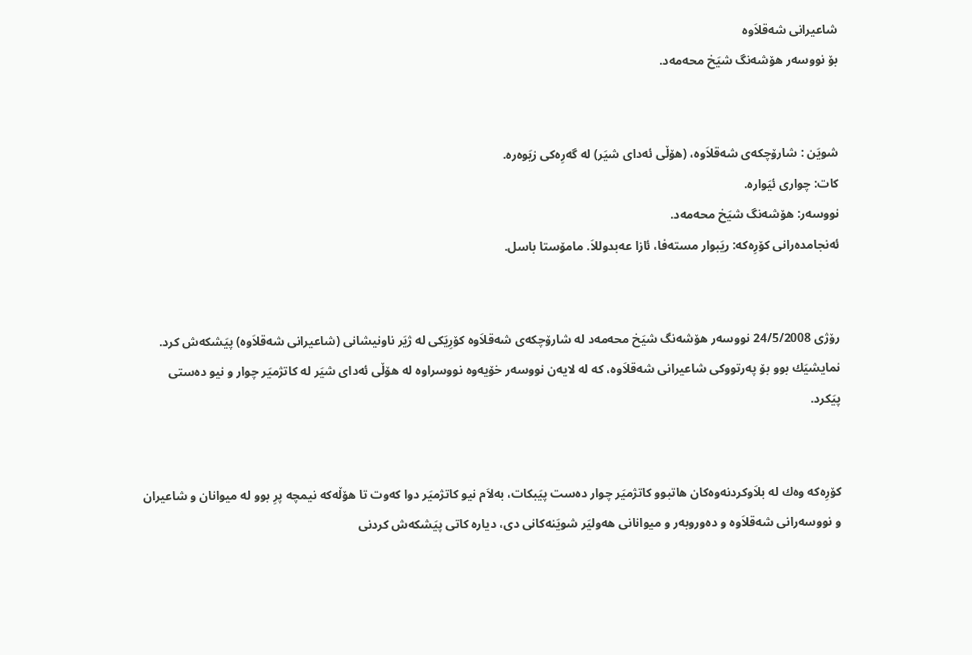شاعیرانى شه‌قلاَوه‌
بۆ نووسه‌ر هۆشه‌نگ شیَخ محه‌مه‌د.


شویَن : شارۆچكه‌ى شه‌قلاَوه‌، (هۆڵى ئه‌داى شیَر) له‌ گه‌رِه‌كى زیَوه‌ره‌.
كات: چوارى ئیَواره‌.
نووسه‌ر: هۆشه‌نگ شیَخ محه‌مه‌د.
ئه‌نجامده‌رانى كۆرِه‌كه‌: ریَبوار مسته‌فا، ئازا عه‌بدوللاَ. مامۆستا باسل.


رۆژى 24/5/2008 نووسه‌ر هۆشه‌نگ شیَخ محه‌مه‌د له‌ شارۆچكه‌ى شه‌قلاَوه‌ كۆرِیَكى له‌ ژیَر ناونیشانى (شاعیرانى شه‌قلاَوه‌) پیَشكه‌ش كرد. نمایشیَك بوو بۆ په‌رتووكى شاعیرانى شه‌قلاَوه‌، كه‌ له‌ لایه‌ن نووسه‌ر خۆیه‌وه‌ نووسراوه‌ له‌ هۆڵى ئه‌داى شیَر له‌ كاتژمیَر چوار و نیو ده‌ستى پیَكرد.


كۆرِه‌كه‌ وه‌ك له‌ بلاَوكردنه‌وه‌كان هاتبوو كاتژمیَر چوار ده‌ست پیَبكات، به‌لاَم نیو كاتژمیَر دوا كه‌وت تا هۆڵه‌كه‌ نیمچه‌ پرِ بوو له‌ میوانان و شاعیران و نووسه‌رانى شه‌قلاَوه‌ و ده‌وروبه‌ر و میوانانى هه‌ولیَر شویَنه‌كانى دى، دیاره‌ كاتى پیَشكه‌ش كردنى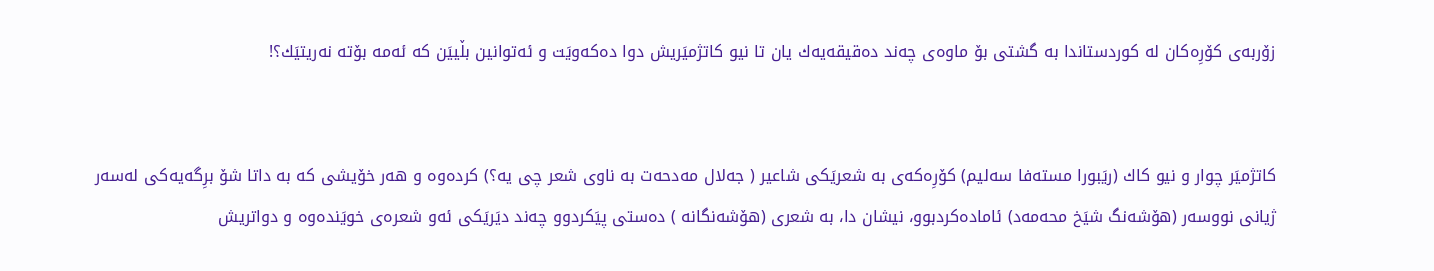زۆربه‌ى كۆرِه‌كان له‌ كوردستاندا به‌ گشتى بۆ ماوه‌ى چه‌ند ده‌قیقه‌یه‌ك یان تا نیو كاتژمیَریش دوا ده‌كه‌ویَت و ئه‌توانین بڵییَن كه‌ ئه‌مه‌ بۆته‌ نه‌ریتیَك؟!


كاتژمیَر چوار و نیو كاك (ریَبورا مسته‌فا سه‌لیم) كۆرِه‌كه‌ى به‌ شعریَكى شاعیر ( جه‌لال مه‌دحه‌ت به‌ ناوى شعر چى یه‌؟) كرده‌وه‌ و هه‌ر خۆیشى كه‌ به‌ داتا شۆ برِگه‌یه‌كى له‌سه‌ر ژیانى نووسه‌ر (هۆشه‌نگ شیَخ محه‌مه‌د) ئاماده‌كردبوو، نیشان دا، به‌ شعرى (هۆشه‌نگانه‌ ) ده‌ستى پیَكردوو چه‌ند دیَریَكى ئه‌و شعره‌ى خویَنده‌وه‌ و دواتریش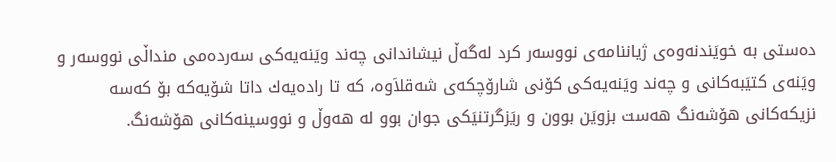ده‌ستى به‌ خویَندنه‌وه‌ى ژیاننامه‌ى نووسه‌ر كرد له‌گه‌ڵ نیشاندانى چه‌ند ویَنه‌یه‌كى سه‌رده‌مى منداڵى نووسه‌ر و ویَنه‌ى كتیَبه‌كانى و چه‌ند ویَنه‌یه‌كى كۆنى شارۆچكه‌ى شه‌قلاَوه‌، كه‌ تا راده‌یه‌ك داتا شۆیه‌كه‌ بۆ كه‌سه‌ نزیكه‌كانى هۆشه‌نگ هه‌ست بزویَن بوون و ریَزگرتنیَكى جوان بوو له‌ هه‌وڵ و نووسینه‌كانى هۆشه‌نگ.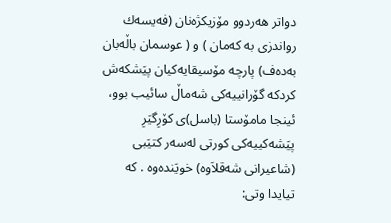دواتر هه‌ردوو مۆزیكژه‌نان (فه‌یسه‌ك رواندزى به‌ كه‌مان ) و ( عوسمان باڵه‌بان به‌ده‌ف) پارچه‌ مۆسیقایه‌كیان پیَشكه‌ش كردكه‌ گۆرانییه‌كى شه‌ماڵ سائیب بوو، ئینجا مامۆستا (باسل)ى كۆرِگیَرِ پیَشه‌كییه‌كى كورتى له‌سه‌ر كتیَبى (شاعیرانى شه‌قلاَوه‌) خویَنده‌وه‌ . كه‌ تیایدا وتى: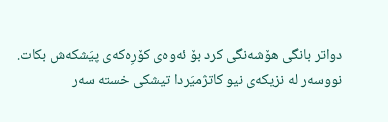دواتر بانگى هۆشه‌نگى كرد بۆ ئه‌وه‌ى كۆرِه‌كه‌ى پیَشكه‌ش بكات.
نووسه‌ر له‌ نزیكه‌ى نیو كاتژمیَردا تیشكى خسته‌ سه‌ر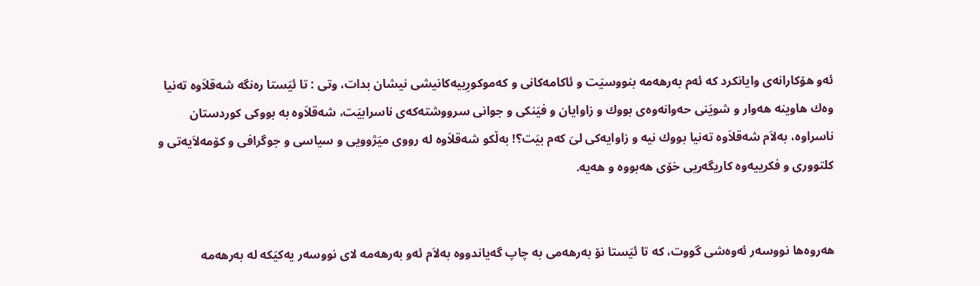ئه‌و هۆكارانه‌ى وایانكرد كه‌ ئه‌م به‌رهه‌مه‌ بنووسیَت و ئاكامه‌كانى و كه‌موكورِییه‌كانیشى نیشان بدات، وتى : تا ئیَستا ره‌نگه‌ شه‌قلاَوه‌ ته‌نیا وه‌ك هاوینه‌ هه‌وار و شویَنى حه‌وانه‌وه‌ى بووك و زاوایان و فیَنكى و جوانى سرووشته‌كه‌ى ناسرابیَت، شه‌قلاَوه‌ به‌ بووكى كوردستان ناسراوه‌، به‌لاَم شه‌قلاَوه‌ ته‌نیا بووك نیه‌ و زاوایه‌كى لىَ كه‌م بیَت؟! به‌ڵكو شه‌قلاَوه‌ له‌ رووى میَژوویى و سیاسى و جوگرافى و كۆمه‌لاَیه‌تى و كلتوورى و فكرییه‌وه‌ كاریگه‌ریى خۆى هه‌بووه‌ و هه‌یه‌.


هه‌روه‌ها نووسه‌ر ئه‌وه‌شى گووت، كه‌ تا ئیَستا نۆ به‌رهه‌مى به‌ چاپ گه‌یاندووه‌ به‌لاَم ئه‌و به‌رهه‌مه‌ لاى نووسه‌ر یه‌كیَكه‌ له‌ به‌رهه‌مه‌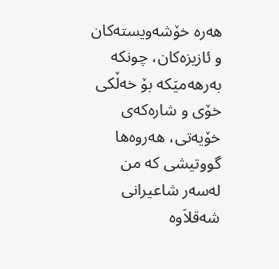هه‌ره‌ خۆشه‌ویسته‌كان و ئازیزه‌كان، چونكه‌ به‌رهه‌میَكه‌ بۆ خه‌ڵكى خۆى و شاره‌كه‌ى خۆیه‌تى، هه‌روه‌ها گووتیشى كه‌ من له‌سه‌ر شاعیرانى شه‌قلاَوه‌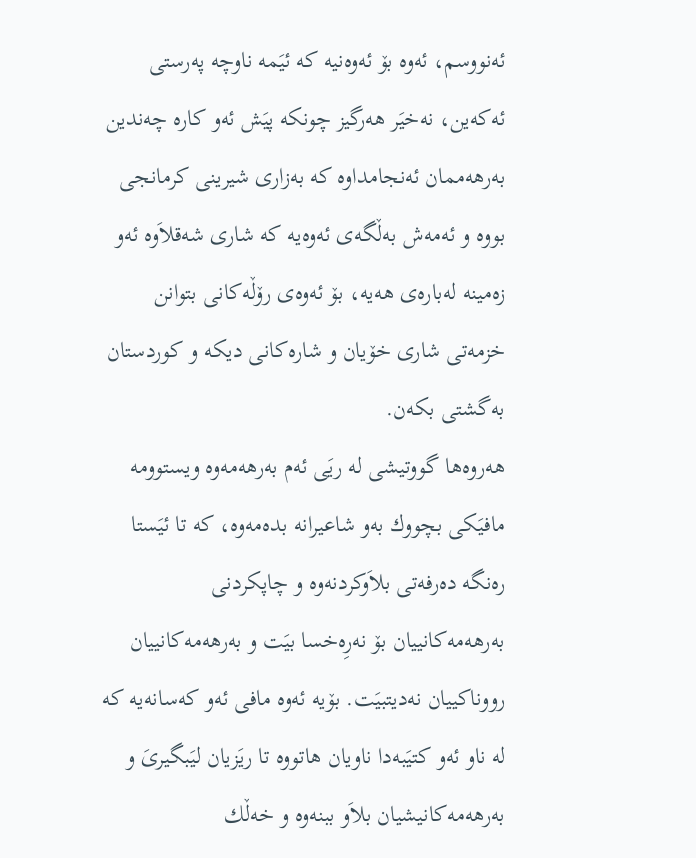ئه‌نووسم، ئه‌وه‌ بۆ ئه‌وه‌نیه‌ كه‌ ئیَمه‌ ناوچه‌ په‌رستى ئه‌كه‌ین، نه‌خیَر هه‌رگیز چونكه‌ پیَش ئه‌و كاره‌ چه‌ندین به‌رهه‌ممان ئه‌نجامداوه‌ كه‌ به‌زارى شیرینى كرمانجى بووه‌ و ئه‌مه‌ش به‌ڵگه‌ى ئه‌وه‌یه‌ كه‌ شارى شه‌قلاَوه‌ ئه‌و زه‌مینه‌ له‌باره‌ى هه‌یه‌، بۆ ئه‌وه‌ى رۆڵه‌كانى بتوانن خزمه‌تى شارى خۆیان و شاره‌كانى دیكه‌ و كوردستان به‌گشتى بكه‌ن.
هه‌روه‌ها گووتیشى له‌ ریَى ئه‌م به‌رهه‌مه‌وه‌ ویستوومه‌ مافیَكى بچووك به‌و شاعیرانه‌ بده‌مه‌وه‌، كه‌ تا ئیَستا ره‌نگه‌ ده‌رفه‌تى بلاَوكردنه‌وه‌ و چاپكردنى به‌رهه‌مه‌كانییان بۆ نه‌رِه‌خسا بیَت و به‌رهه‌مه‌كانییان رووناكییان نه‌دیتبیَت. بۆیه‌ ئه‌وه‌ مافى ئه‌و كه‌سانه‌یه‌ كه‌ له‌ ناو ئه‌و كتیَبه‌دا ناویان هاتووه‌ تا ریَزیان لیَبگیرىَ و به‌رهه‌مه‌كانیشیان بلاَو ببنه‌وه‌ و خه‌ڵك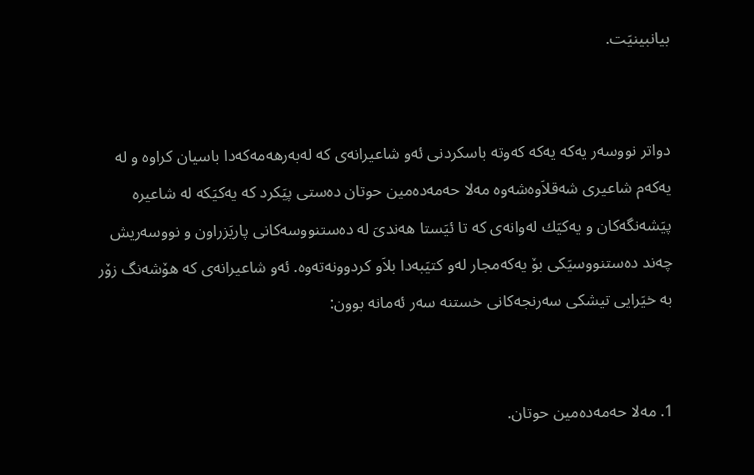بیانبینیَت.


دواتر نووسه‌ر یه‌كه‌ یه‌كه‌ كه‌وته‌ باسكردنى ئه‌و شاعیرانه‌ى كه‌ له‌به‌رهه‌مه‌كه‌دا باسیان كراوه‌ و له‌ یه‌كه‌م شاعیرى شه‌قلاَوه‌شه‌وه‌ مه‌لا حه‌مه‌ده‌مین حوتان ده‌ستى پیَكرد كه‌ یه‌كیَكه‌ له‌ شاعیره‌ پیَشه‌نگه‌كان و یه‌كیَك له‌وانه‌ى كه‌ تا ئیَستا هه‌ندىَ له‌ ده‌ستنووسه‌كانى پاریَزراون و نووسه‌ریش چه‌ند ده‌ستنووسیَكى بۆ یه‌كه‌مجار له‌و كتیَبه‌دا بلاَو كردوونه‌ته‌وه‌. ئه‌و شاعیرانه‌ى كه‌ هۆشه‌نگ زۆر به‌ خیَرایى تیشكى سه‌رنجه‌كانى خستنه‌ سه‌ر ئه‌مانه‌ بوون:


1. مه‌لا حه‌مه‌ده‌مین حوتان.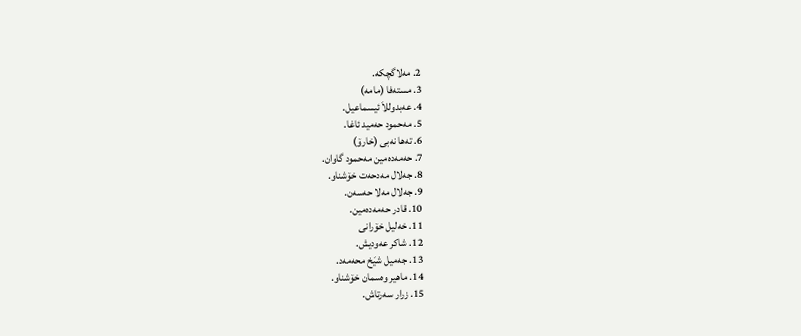2. مه‌لاگچكه‌.
3. مسته‌فا (مامه‌)
4. عه‌بدوللاَ ئیسماعیل.
5. مه‌حمود حه‌مید ئاغا.
6. ته‌ها نه‌بى (خارۆ)
7. حه‌مه‌ده‌مین مه‌حمود گاوان.
8. جه‌لال مه‌دحه‌ت خۆشناو.
9. جه‌لال مه‌لا حه‌سه‌ن.
10. قادر حه‌مه‌ده‌مین.
11. خه‌لیل خۆرانى
12. شاكر عه‌ودیش.
13. جه‌میل شیَخ محه‌مه‌د.
14. ماهیر وه‌سمان خۆشناو.
15. زرار سه‌رتاش.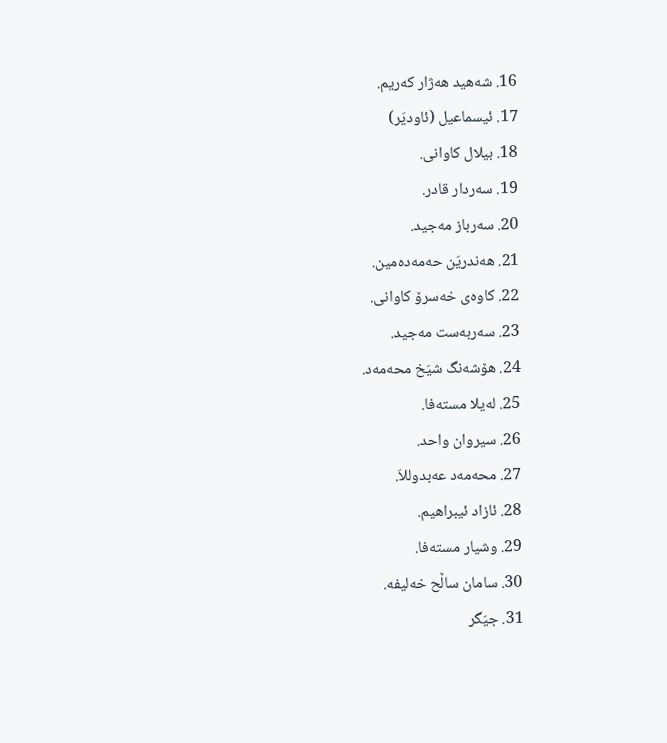16. شه‌هید هه‌ژار كه‌ریم.
17. ئیسماعیل (ئاودیَر)
18. بیلال كاوانى.
19. سه‌ردار قادر.
20. سه‌رباز مه‌جید.
21. هه‌ندریَن حه‌مه‌ده‌مین.
22. كاوه‌ى خه‌سرۆ كاوانى.
23. سه‌ربه‌ست مه‌جید.
24. هۆشه‌نگ شیَخ محه‌مه‌د.
25. له‌یلا مسته‌فا.
26. سیروان واحد.
27. محه‌مه‌د عه‌بدوللاَ.
28. ئازاد ئیبراهیم.
29. وشیار مسته‌فا.
30. سامان ساڵح خه‌لیفه‌.
31. جیَگر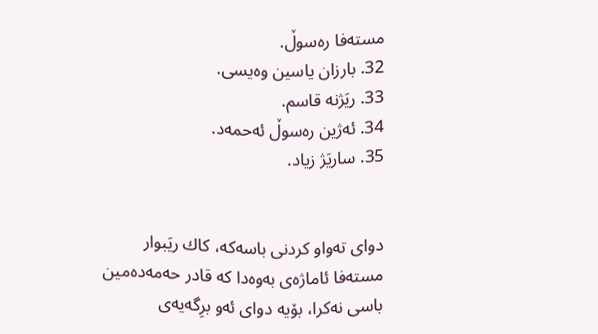مسته‌فا ره‌سوڵ.
32. بارزان یاسین وه‌یسى.
33. ریَژنه‌ قاسم.
34. ئه‌ژین ره‌سوڵ ئه‌حمه‌د.
35. ساریَژ زیاد.


دواى ته‌واو كردنى باسه‌كه‌، كاك ریَبوار مسته‌فا ئاماژه‌ى به‌وه‌دا كه‌ قادر حه‌مه‌ده‌مین باسى نه‌كرا، بۆیه‌ دواى ئه‌و برِگه‌یه‌ى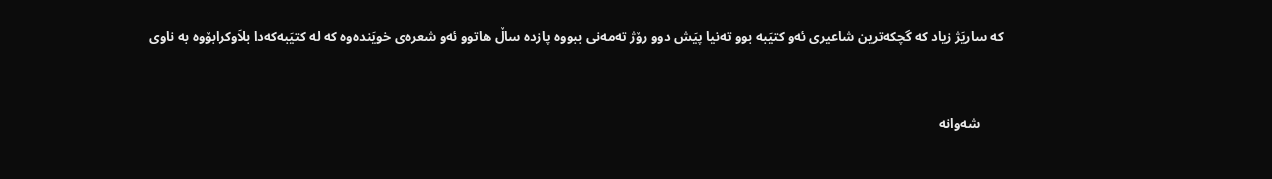كه‌ ساریَژ زیاد كه‌ گچكه‌ترین شاعیرى ئه‌و كتیَبه‌ بوو ته‌نیا پیَش دوو رۆژ ته‌مه‌نى ببووه‌ پازده‌ ساڵ هاتوو ئه‌و شعره‌ى خویَنده‌وه‌ كه‌ له‌ كتیَبه‌كه‌دا بلاَوكرابۆوه‌ به‌ ناوى


       شه‌وانه‌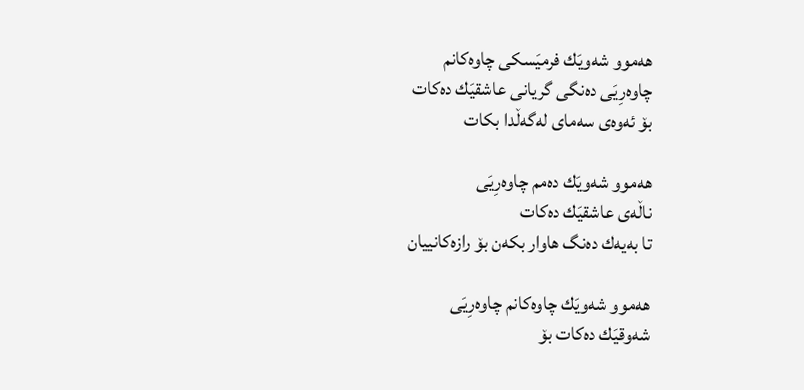هه‌موو شه‌ویَك فرمیَسكى چاوه‌كانم
چاوه‌رِیَى ده‌نگى گریانى عاشقیَك ده‌كات
بۆ ئه‌وه‌ى سه‌ماى له‌گه‌ڵدا بكات

هه‌موو شه‌ویَك ده‌مم چاوه‌رِیَى
ناڵه‌ى عاشقیَك ده‌كات
تا به‌یه‌ك ده‌نگ هاوار بكه‌ن بۆ رازه‌كانییان

هه‌موو شه‌ویَك چاوه‌كانم چاوه‌رِیَى
شه‌وقیَك ده‌كات بۆ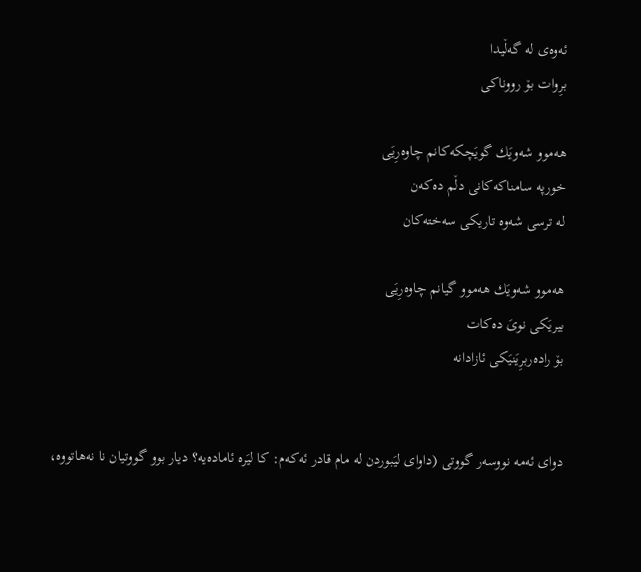ئه‌وه‌ى له‌ گه‌ڵیدا
برِوات بۆ رووناكى

هه‌موو شه‌ویَك گویَچكه‌كانم چاوه‌رِیَى
خورپه‌ سامناكه‌كانى دڵم ده‌كه‌ن
له‌ ترسى شه‌وه‌ تاریكى سه‌خته‌كان

هه‌موو شه‌ویَك هه‌موو گیانم چاوه‌رِیَى
بیریَكى نوىَ ده‌كات
بۆ راده‌ربرِیَنیَكى ئازادانه‌


دواى ئه‌مه‌ نووسه‌ر گووتى (داواى لیَبوردن له‌ مام قادر ئه‌كه‌م: كا لیَره‌ ئاماده‌یه‌؟ دیار بوو گووتیان نا نه‌هاتووه‌،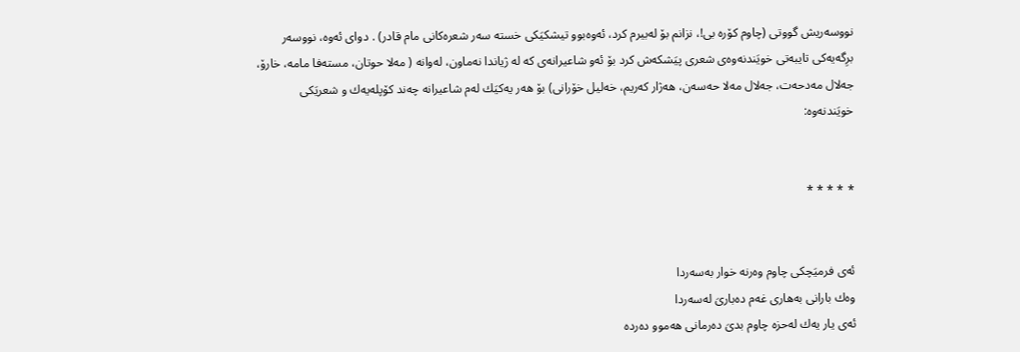نووسه‌ریش گووتى (چاوم كۆره‌ بى!، نزانم بۆ له‌بیرم كرد، ئه‌وه‌بوو تیشكیَكى خسته‌ سه‌ر شعره‌كانى مام قادر) . دواى ئه‌وه‌، نووسه‌ر برِگه‌یه‌كى تایبه‌تى خویَندنه‌وه‌ى شعرى پیَشكه‌ش كرد بۆ ئه‌و شاعیرانه‌ى كه‌ له‌ ژیاندا نه‌ماون، له‌وانه‌ ( مه‌لا حوتان، مسته‌فا مامه‌، خارۆ، جه‌لال مه‌دحه‌ت، جه‌لال مه‌لا حه‌سه‌ن، هه‌ژار كه‌ریم، خه‌لیل خۆرانى) بۆ هه‌ر یه‌كیَك له‌م شاعیرانه‌ چه‌ند كۆپله‌یه‌ك و شعریَكى خویَندنه‌وه‌:


* * * * *


ئه‌ى فرمیَچكى چاوم وه‌رنه‌ خوار به‌سه‌ردا
وه‌ك بارانى به‌هارى غه‌م ده‌بارىَ له‌سه‌ردا
ئه‌ى یار یه‌ك له‌حزه‌ چاوم بدىَ ده‌رمانى هه‌موو ده‌رده‌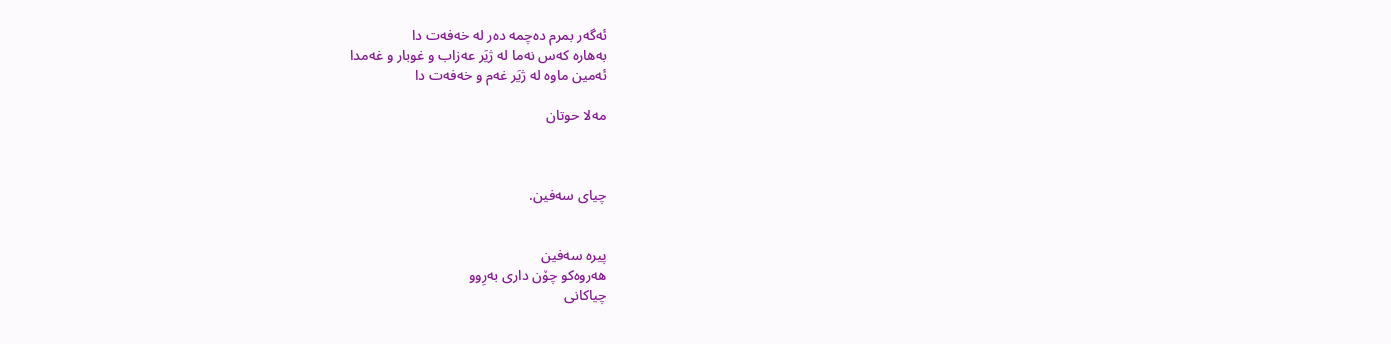ئه‌گه‌ر بمرم ده‌چمه‌ ده‌ر له‌ خه‌فه‌ت دا
به‌هاره‌ كه‌س نه‌ما له‌ ژیَر عه‌زاب و غوبار و غه‌مدا
ئه‌مین ماوه‌ له‌ ژیَر غه‌م و خه‌فه‌ت دا

مه‌لا حوتان



چیاى سه‌فین.


پیره‌ سه‌فین
هه‌روه‌كو چۆن دارى به‌رِوو
چیاكانى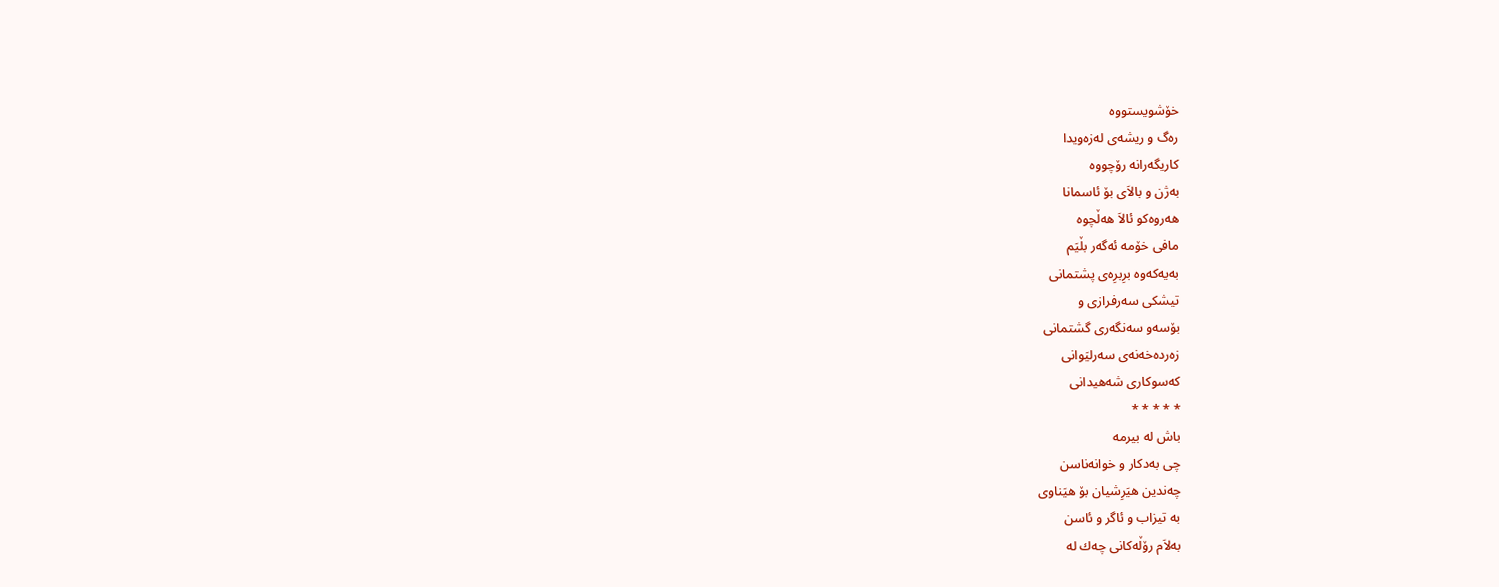خۆشویستووه‌
ره‌گ و ریشه‌ى له‌زه‌ویدا
كاریگه‌رانه‌ رۆچووه‌
به‌ژن و بالاَى بۆ ئاسمانا
هه‌روه‌كو ئالاَ هه‌ڵچوه‌
مافى خۆمه‌ ئه‌گه‌ر بڵیَم
به‌یه‌كه‌وه‌ برِبرِه‌ى پشتمانى
تیشكى سه‌رفرازى و
بۆسه‌و سه‌نگه‌رى گشتمانى
زه‌رده‌خه‌نه‌ى سه‌رلیَوانى
كه‌سوكارى شه‌هیدانى
* * * * *
باش له‌ بیرمه‌
چى به‌دكار و خوانه‌ناسن
چه‌ندین هیَرِشیان بۆ هیَناوى
به‌ تیزاب و ئاگر و ئاسن
به‌لاَم رۆڵه‌كانى چه‌ك له‌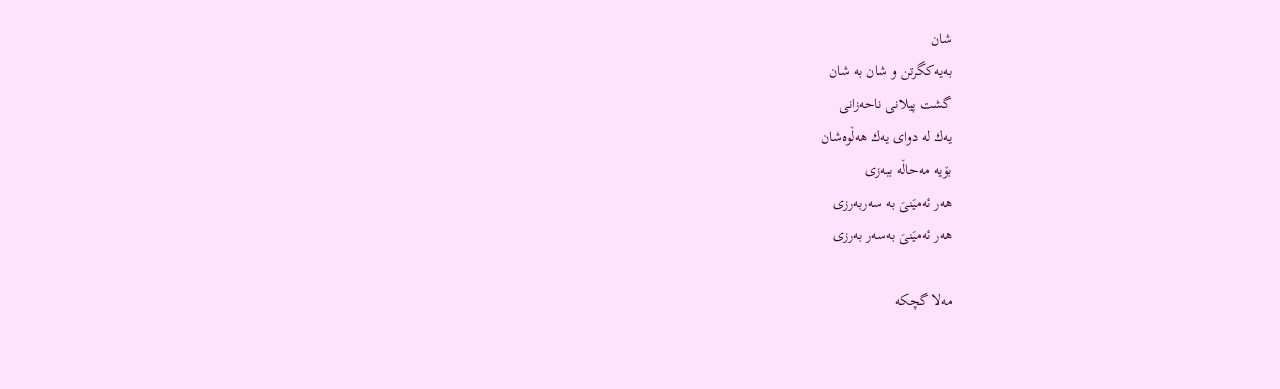شان
به‌یه‌كگرتن و شان به‌ شان
گشت پیلانى ناحه‌زانى
یه‌ك له‌ دواى یه‌ك هه‌ڵوه‌شان
بۆیه‌ مه‌حاڵه‌ ببه‌زى
هه‌ر ئه‌میَنىَ به‌ سه‌ربه‌رزى
هه‌ر ئه‌میَنىَ به‌سه‌ر به‌رزى

مه‌لا گچكه‌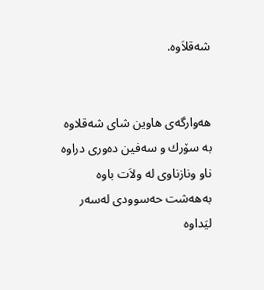شه‌قلاَوه‌.


هه‌وارگه‌ى هاوین شاى شه‌قلاوه‌
به‌ سۆرك و سه‌فین ده‌ورى دراوه‌
ناو ونازناوى له‌ ولاَت باوه‌
به‌هه‌شت حه‌سوودى له‌سه‌ر لیَداوه‌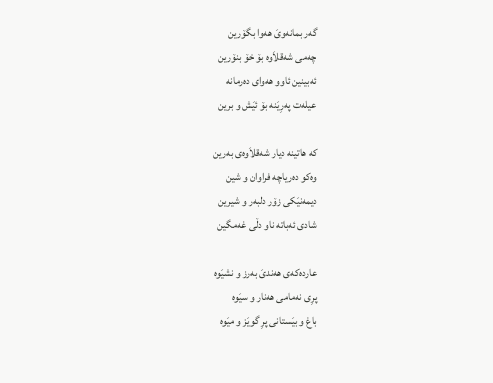گه‌ر بمانه‌وىَ هه‌وا بگۆرین
چه‌مى شه‌قلاَوه‌ بۆ خۆ بنۆرین
ئه‌بینین ئاوو هه‌واى ده‌رمانه‌
عیله‌ت په‌رِیَنه‌ بۆ ئیَش و برین

كه‌ هاتینه‌ دیار شه‌قلاَوه‌ى به‌رین
وه‌كو ده‌ریاچه‌ فراوان و شین
دیمه‌نیَكى زۆر دلبه‌ر و شیرین
شادى ئه‌باته‌ ناو دڵى غه‌مگین

عارده‌كه‌ى هه‌ندىَ به‌رز و نشیَوه‌
پرِى نه‌مامى هه‌نار و سیَوه‌
باغ و بیَستانى پرِ گویَز و میَوه‌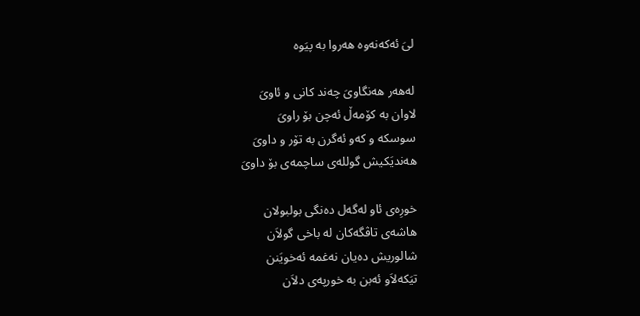لىَ ئه‌كه‌نه‌وه‌ هه‌روا به‌ پیَوه‌

له‌هه‌ر هه‌نگاوىَ چه‌ند كانى و ئاوىَ
لاوان به‌ كۆمه‌ڵ ئه‌چن بۆ راوىَ
سوسكه‌ و كه‌و ئه‌گرن به‌ تۆر و داوىَ
هه‌ندیَكیش گولله‌ى ساچمه‌ى بۆ داوىَ

خورِه‌ى ئاو له‌گه‌ل ده‌نگى بولبولان
هاشه‌ى تاڤگه‌كان له‌ باخى گولاَن
شالوریش ده‌یان نه‌غمه‌ ئه‌خویَنن
تیَكه‌لاَو ئه‌بن به‌ خورپه‌ى دلاَن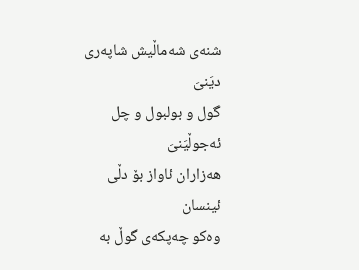شنه‌ى شه‌ماڵیش شاپه‌رى دیَنىَ
گول و بولبول و چل ئه‌جوڵیَنىَ
هه‌زاران ئاواز بۆ دڵى ئینسان
وه‌كو چه‌پكه‌ى گوڵ به‌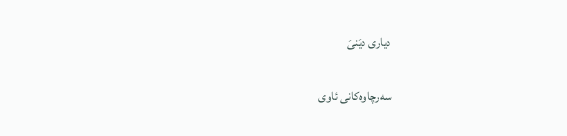دیارى دیَنىَ

سه‌رچاوه‌كانى ئاوى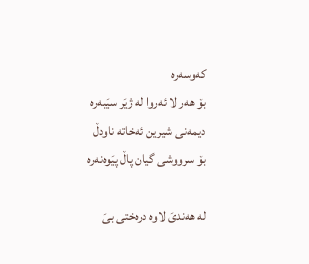كه‌وسه‌ره‌
بۆ هه‌ر لا ئه‌روا له‌ ژیَر سیَبه‌ره‌
دیمه‌نى شیرین ئه‌خاته‌ ناودڵ
بۆ سرووشى گیان پاڵ پیَوه‌نه‌ره‌

له‌ هه‌ندىَ لاوه‌ دره‌ختى بىَ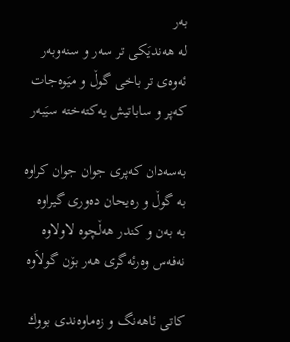به‌ر
له‌ هه‌ندیَكى تر سه‌ر و سنه‌وبه‌ر
ئه‌وه‌ى تر باخى گوڵ و میَوه‌جات
كه‌پر و ساباتیش یه‌كته‌خته‌ سیَبه‌ر

به‌سه‌دان كه‌پرى جوان جوان كراوه‌
به‌ گوڵ و ره‌یحان ده‌ورى گیراوه‌
به‌ به‌ن و كندر هه‌ڵچوه‌ لاولاوه‌
نه‌فه‌س وه‌رئه‌گرى هه‌ر بۆن گولاَوه‌

كاتى ئاهه‌نگ و زه‌ماوه‌ندى بووك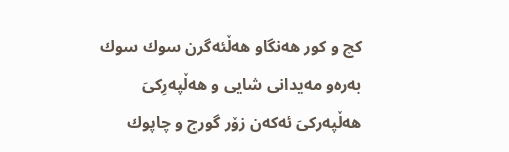كچ و كور هه‌نگاو هه‌ڵئه‌گرن سوك سوك
به‌ره‌و مه‌یدانى شایى و هه‌ڵپه‌رِكىَ
هه‌ڵپه‌ركىَ ئه‌كه‌ن زۆر گورج و چاپوك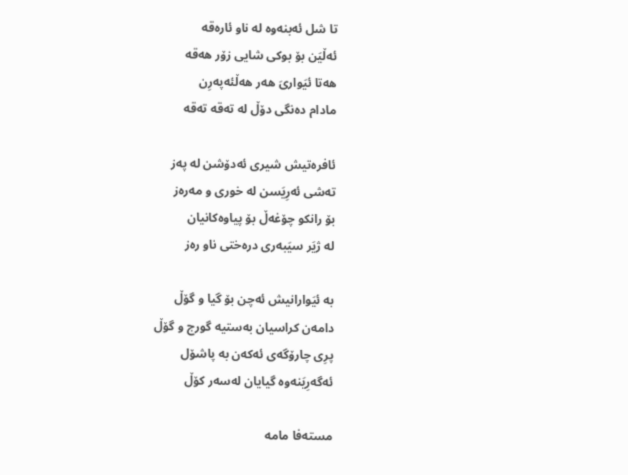تا شل ئه‌بنه‌وه‌ له‌ ناو ئاره‌قه‌
ئه‌ڵیَن بۆ بوكى شایى زۆر هه‌قه‌
هه‌تا ئیَوارىَ هه‌ر هه‌ڵئه‌په‌رِن
مادام ده‌نگى دۆڵ له‌ ته‌قه‌ ته‌قه‌

ئافره‌تیش شیرى ئه‌دۆشن له‌ په‌ز
ته‌شى ئه‌رِیَسن له‌ خورى و مه‌ره‌ز
بۆ رانكو چۆغه‌ڵ بۆ پیاوه‌كانیان
له‌ ژیَر سیَبه‌رى دره‌ختى ناو ره‌ز

به‌ ئیَوارانیش ئه‌چن بۆ گیا و گۆڵ
دامه‌ن كراسیان به‌ستیه‌ گورج و گۆڵ
پرِى چارۆگه‌ى ئه‌كه‌ن به‌ پاشۆل
ئه‌گه‌رِیَنه‌وه‌ گیایان له‌سه‌ر كۆڵ

مسته‌فا مامه‌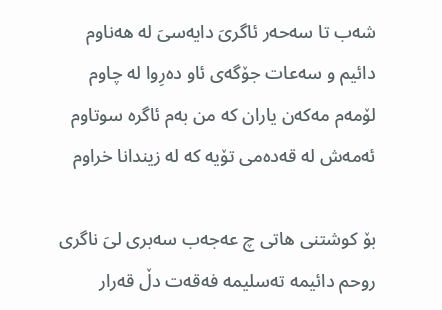شه‌ب تا سه‌حه‌ر ئاگرىَ دایه‌سىَ له‌ هه‌ناوم
دائیم و سه‌عات جۆگه‌ى ئاو ده‌رِوا له‌ چاوم
لۆمه‌م مه‌كه‌ن یاران كه‌ من به‌م ئاگره‌ سوتاوم
ئه‌مه‌ش له‌ قه‌ده‌مى تۆیه‌ كه‌ له‌ زیندانا خراوم

بۆ كوشتنى هاتى چ عه‌جه‌ب سه‌برى لىَ ناگرى
روحم دائیمه‌ ته‌سلیمه‌ فه‌قه‌ت دڵ قه‌رار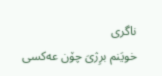ناگرى
خویَنم برِژىَ چۆن عه‌كسى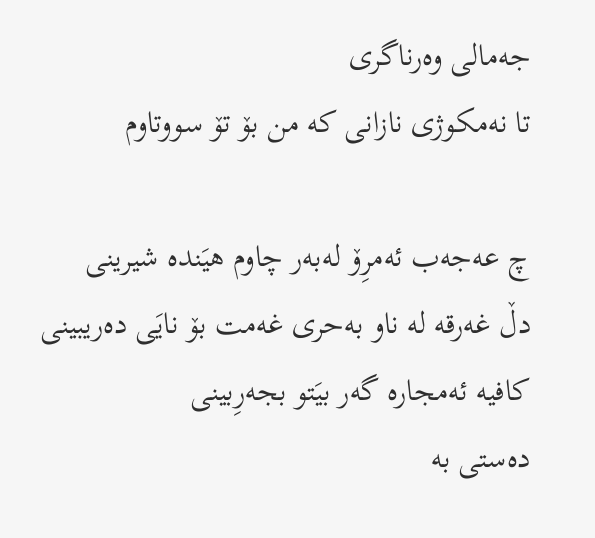جه‌مالى وه‌رناگرى
تا نه‌مكوژى نازانى كه‌ من بۆ تۆ سووتاوم

چ عه‌جه‌ب ئه‌مرِۆ له‌به‌ر چاوم هیَنده‌ شیرینى
دڵ غه‌رقه‌ له‌ ناو به‌حرى غه‌مت بۆ نایَى ده‌ریبینى
كافیه‌ ئه‌مجاره‌ گه‌ر بیَتو بجه‌رِبینى
ده‌ستى به‌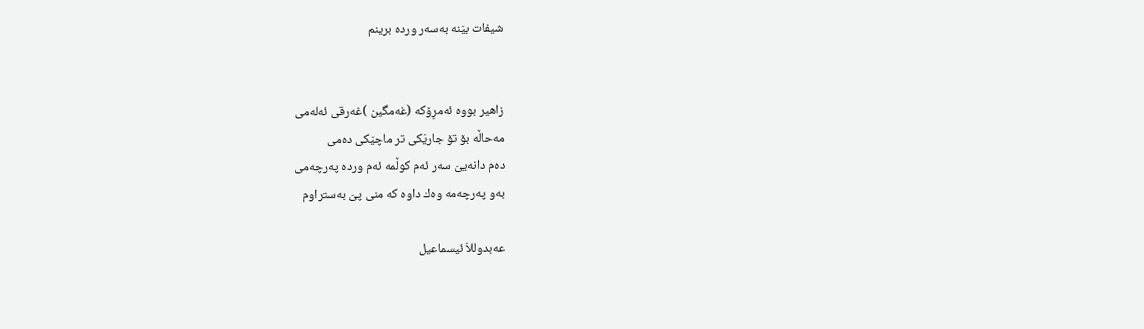شیفات بیَنه‌ به‌سه‌ر ورده‌ برینم


زاهیر بووه‌ ئه‌مرِۆكه‌ (غه‌مگین )غه‌رقى ئه‌له‌مى
مه‌حاڵه‌ بۆ تۆ جاریَكى تر ماچیَكى ده‌مى
ده‌م دانه‌یىَ سه‌ر ئه‌م كوڵمه‌ ئه‌م ورده‌ په‌رچه‌مى
به‌و په‌رچه‌مه‌ وه‌ك داوه‌ كه‌ منى پىَ به‌ستراوم

عه‌بدوللاَ ئیسماعیل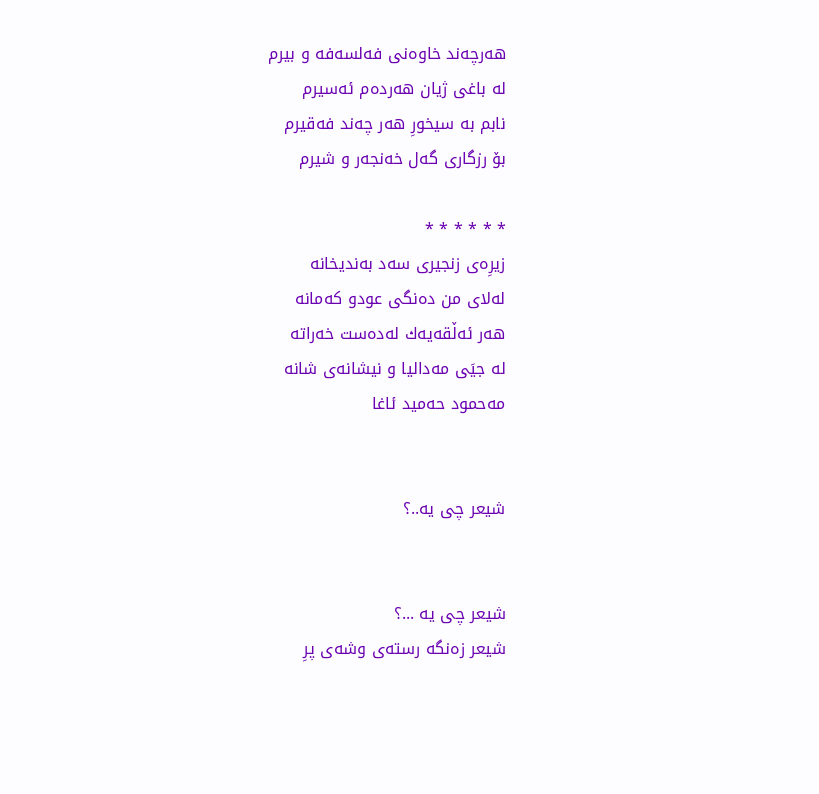هه‌رچه‌ند خاوه‌نى فه‌لسه‌فه‌ و بیرم
له‌ باغى ژیان هه‌رده‌م ئه‌سیرم
نابم به‌ سیخورِ هه‌ر چه‌ند فه‌قیرم
بۆ رزگارى گه‌ل خه‌نجه‌ر و شیرم

* * * * * *
زیرِه‌ى زنجیرى سه‌د به‌ندیخانه‌
له‌لاى من ده‌نگى عودو كه‌مانه‌
هه‌ر ئه‌ڵقه‌یه‌ك له‌ده‌ست خه‌راته‌
له‌ جیَى مه‌دالیا و نیشانه‌ى شانه‌
مه‌حمود حه‌مید ئاغا


شیعر چى یه‌..؟


شیعر چى یه‌ ...؟
شیعر زه‌نگه‌ رسته‌ى وشه‌ى پرِ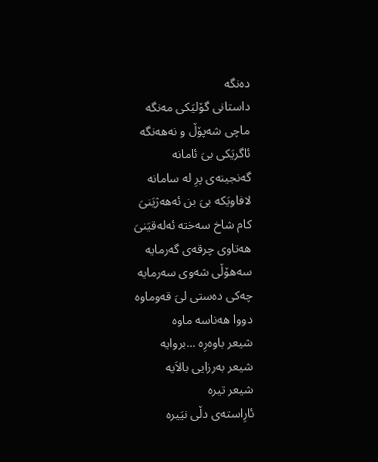ده‌نگه‌
داستانى گۆلیَكى مه‌نگه‌
ماچى شه‌پۆڵ و نه‌هه‌نگه‌
ئاگریَكى بىَ ئامانه‌
گه‌نجینه‌ى پرِ له‌ سامانه‌
لافاویَكه‌ بىَ بن ئه‌هه‌ژیَنىَ
كام شاخ سه‌خته‌ ئه‌له‌قیَنىَ
هه‌تاوى چرقه‌ى گه‌رمایه‌
سه‌هۆڵى شه‌وى سه‌رمایه‌
چه‌كى ده‌ستى لىَ قه‌وماوه‌
دووا هه‌ناسه‌ ماوه‌
شیعر باوه‌رِه‌ ...بروایه‌
شیعر به‌رزایى بالاَیه‌
شیعر تیره‌
ئارِاسته‌ى دڵى نیَیره‌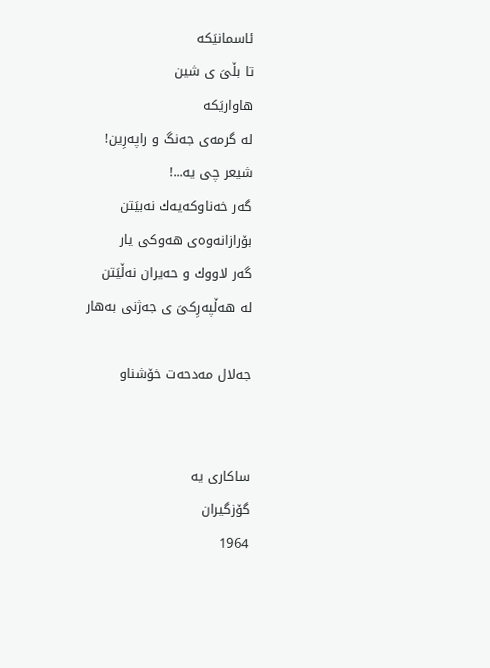ئاسمانیَكه‌
تا بڵىَ ى شین
هاواریَكه‌
له‌ گرمه‌ى جه‌نگ و راپه‌رِین!
شیعر چى یه‌...!
گه‌ر خه‌ناوكه‌یه‌ك نه‌بیَتن
بۆرازانه‌وه‌ى هه‌وكى یار
گه‌ر لاووك و حه‌یران نه‌ڵیَتن
له‌ هه‌ڵپه‌رِكىَ ى جه‌ژنى به‌هار

جه‌لال مه‌دحه‌ت خۆشناو


ساكارى یه‌
گۆزگیران
1964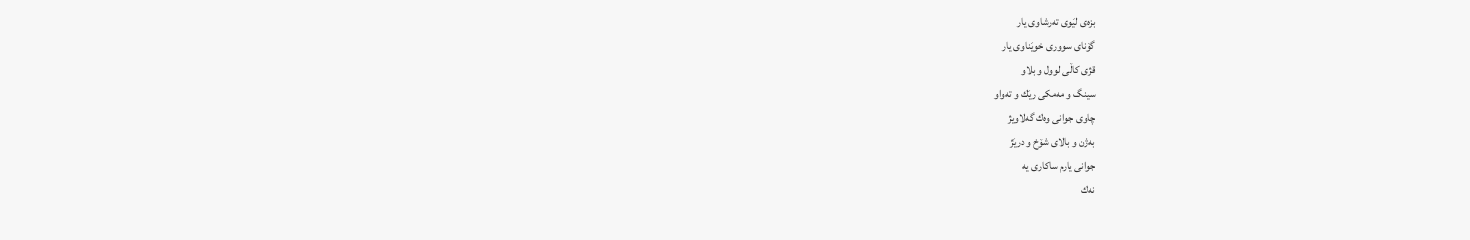بزه‌ى لیَوى ته‌رشاوى یار
گۆناى سوورى خویَناوى یار
قژى كاڵى لوول و بلاو
سینگ و مه‌مكى ریَك و ته‌واو
چاوى جوانى وه‌ك گه‌لاویژ
به‌ژن و بالاى شۆخ و دریَژ
جوانى یارم ساكارى یه‌
نه‌ك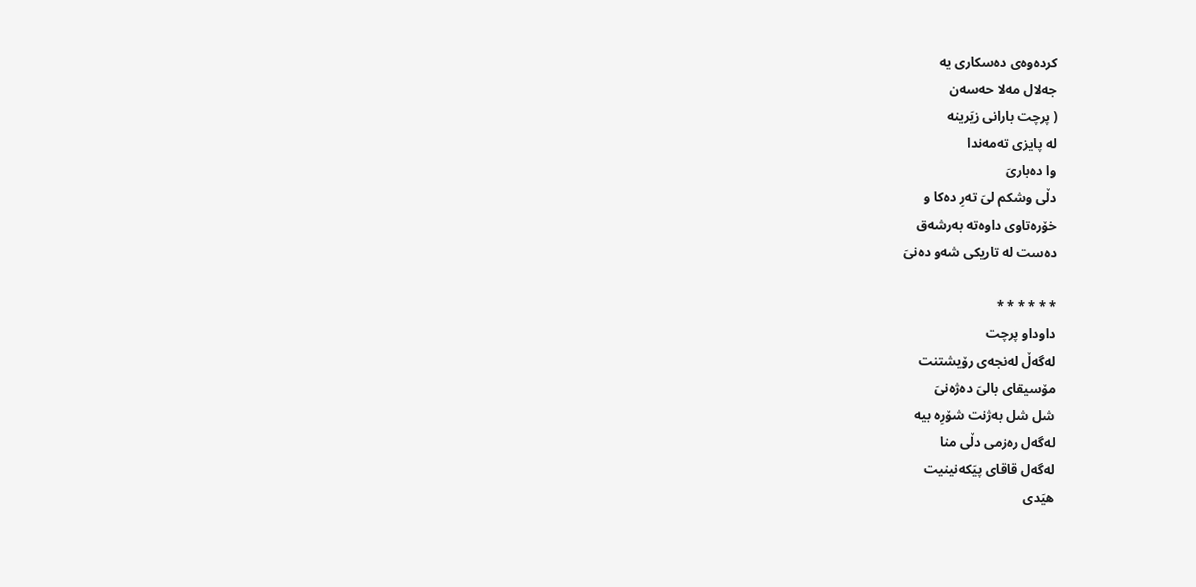كرده‌وه‌ى ده‌سكارى یه‌
جه‌لال مه‌لا حه‌سه‌ن
( پرچت بارانى زیَرینه‌
له‌ پایزى ته‌مه‌ندا
وا ده‌بارىَ
دڵى وشكم لىَ ته‌رِ ده‌كا و
خۆره‌تاوى داوه‌ته‌ به‌رشه‌ق
ده‌ست له‌ تاریكى شه‌و ده‌نىَ

* * * * * *
داوداو پرچت
له‌گه‌ڵ له‌نجه‌ى رۆیشتنت
مۆسیقاى بالىَ ده‌ژه‌نىَ
شل شل به‌ژنت شۆرِه‌ بیه‌
له‌گه‌ل ره‌زمى دڵى منا
له‌گه‌ل قاقاى پیَكه‌نینیت
هیَدى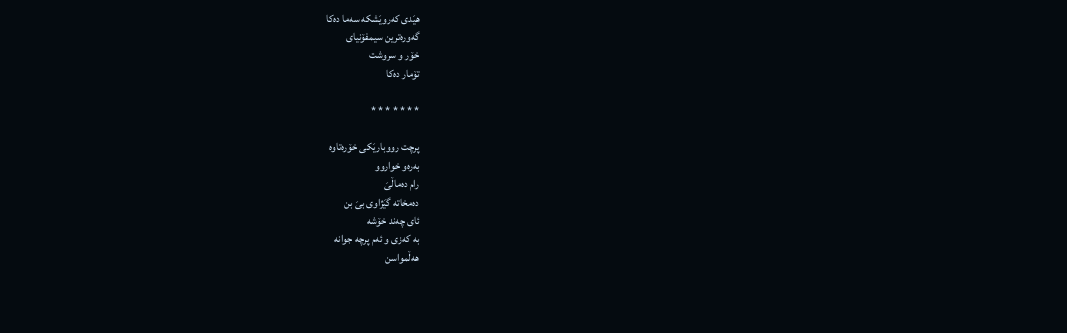هیَدى كه‌رویَشكه‌ سه‌ما ده‌كا
گه‌وره‌ترین سیمفۆنیاى
خۆر و سروشت
تۆمار ده‌كا

* * * * * * *

پرچت رووباریَكى خۆره‌تاوه‌
به‌ره‌و خواروو
رام ده‌ماڵىَ
ده‌مخاته‌ گیَژاوى بىَ بن
ئاى چه‌ند خۆشه‌
به‌ كه‌زى و ئه‌م پرچه‌ جوانه‌
هه‌ڵمواسن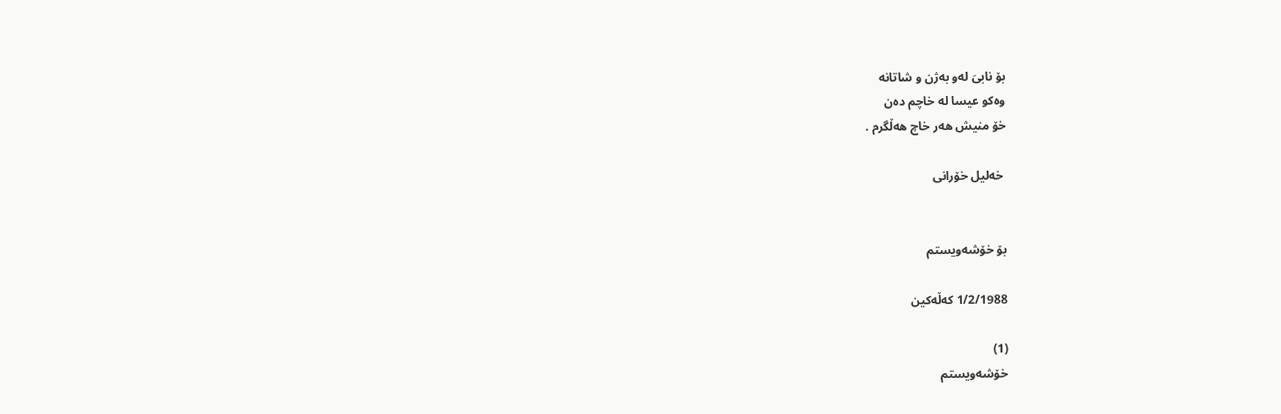بۆ نابىَ له‌و به‌ژن و شاتانه‌
وه‌كو عیسا له‌ خاچم ده‌ن
خۆ منیش هه‌ر خاچ هه‌ڵگرم .

 خه‌لیل خۆرانى


بۆ خۆشه‌ویستم

1/2/1988 كه‌ڵه‌كین

(1)
خۆشه‌ویستم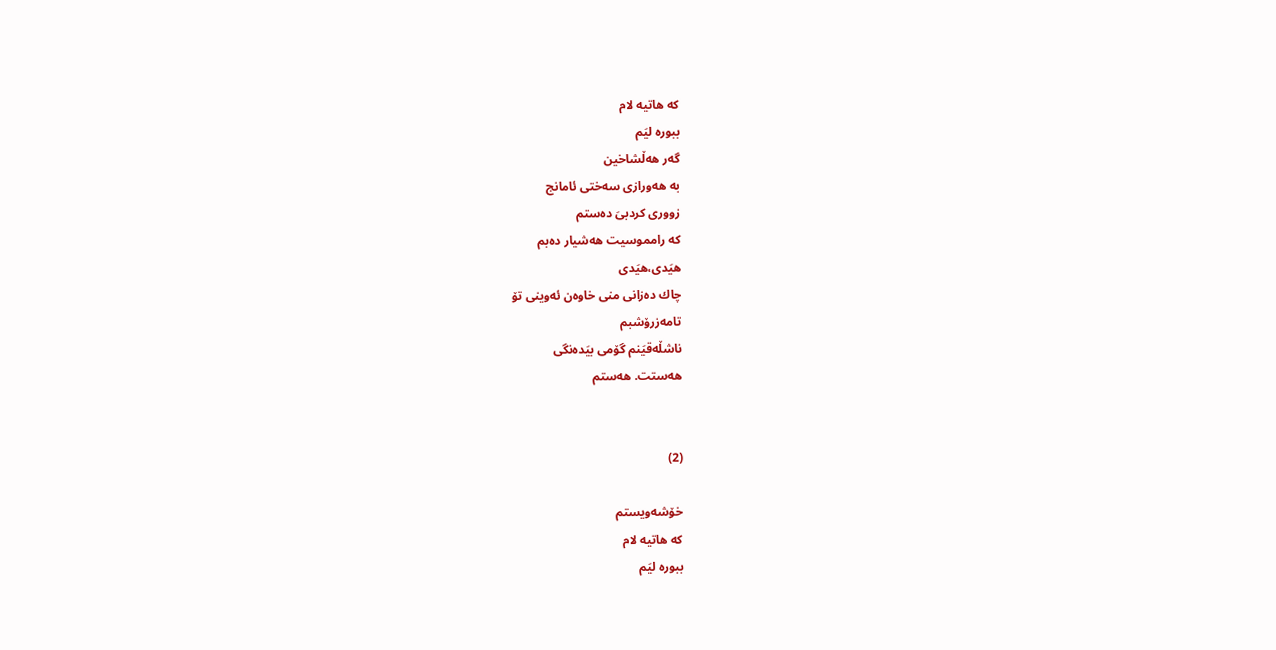كه‌ هاتیه‌ لام
ببوره‌ لیَم
گه‌ر هه‌ڵشاخین
به‌ هه‌ورازی سه‌ختی ئامانج
زووری كردبیَ ده‌ستم
كه‌ رامموسیت هه‌شیار ده‌بم
هیَدی،هیَدی
چاك ده‌زانی منی خاوه‌ن ئه‌وینی تۆ
تامه‌زرۆشبم
ناشڵه‌قیَنم گۆمی بیَده‌نگی
هه‌ستت. هه‌ستم


(2)

خۆشه‌ویستم
كه‌ هاتیه‌ لام
ببوره‌ لیَم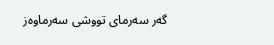گه‌ر سه‌رمای تووشی سه‌رماوه‌ز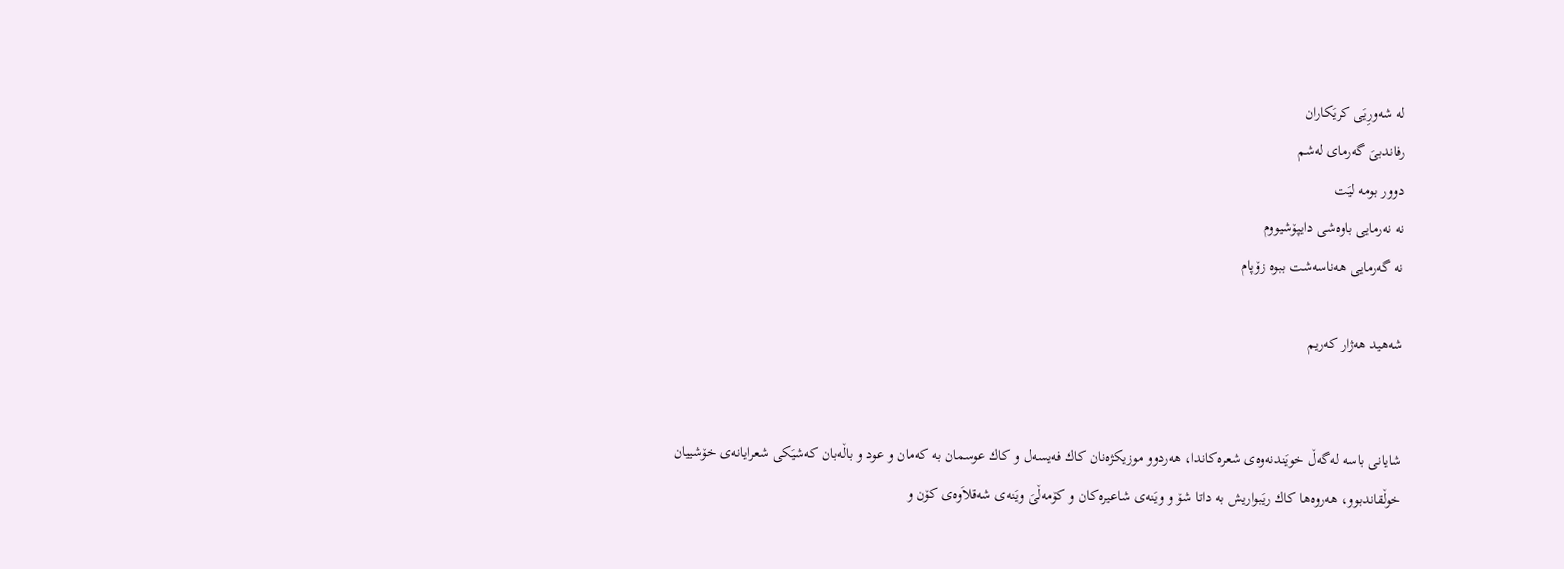له‌ شه‌ورِیَی كریَكاران
رفاندبیَ گه‌رمای له‌شم
دوور بومه‌ لیَت
نه‌ نه‌رمایی باوه‌شی دایپۆشیووم
نه‌ گه‌رمایی هه‌ناسه‌شت ببوه‌ زۆپام

شه‌هید هه‌ژار كه‌ریم


شایانى باسه‌ له‌گه‌ڵ خویَندنه‌وه‌ى شعره‌كاندا، هه‌ردوو موزیكژه‌نان كاك فه‌یسه‌ل و كاك عوسمان به‌ كه‌مان و عود و باڵه‌بان كه‌شیَكى شعرایانه‌ى خۆشییان خوڵقاندبوو، هه‌روه‌ها كاك ریَبواریش به‌ داتا شۆ و ویَنه‌ى شاعیره‌كان و كۆمه‌ڵىَ ویَنه‌ى شه‌قلاَوه‌ى كۆن و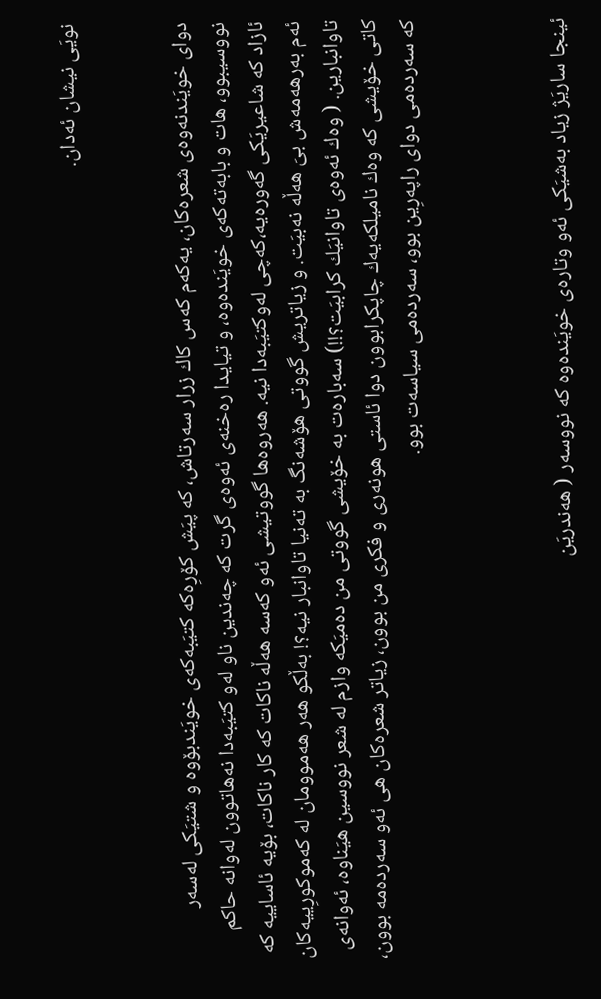نویَى نیشان ئه‌دان.


دواى خویَندنه‌وه‌ى شعره‌كان، یه‌كه‌م كه‌س كاك زرار سه‌رتاش، كه‌ پیَش كۆرِه‌كه‌ كتیَبه‌كه‌ى خویَندبۆوه‌ و شتیَكى له‌سه‌ر نووسیبوو، هات و بابه‌ته‌كه‌ى خویَنده‌وه‌، و تیایدا ره‌خنه‌ى ئه‌وه‌ى گرت كه‌ چه‌ندین ناو له‌و كتیَبه‌دا نه‌هاتوون له‌وانه‌ حاكم ئازاد كه‌ شاعیریَكى گه‌وره‌یه‌،كه‌چى له‌وكتیَبه‌دا نیه‌. هه‌روه‌ها گووتیشى ئه‌و كه‌سه‌ هه‌ڵه‌ ناكات كه‌ كار ناكات، بۆیه‌ ئاساییه‌ كه‌ ئه‌م به‌رهه‌مه‌ش بىَ هه‌ڵه‌ نه‌بیَت. و زیاتریش گووتى هۆشه‌نگ به‌ ته‌نیا تاوانبار نیه‌؟! به‌ڵكو هه‌ر هه‌موومان له‌ كه‌موكورِییه‌كان تاوانبارین. ( وه‌ك ئه‌وه‌ى تاوانیَك كرابیَت؟!!) سه‌باره‌ت به‌ خۆیشى گووتى من ده‌میَكه‌ وازم له‌ شعر نووسین هیَناوه‌، ئه‌وانه‌ى كاتى خۆیشى كه‌ وه‌ك نامیلكه‌یه‌ك چاپكرابوون دوا ئاستى هونه‌رى و فكرى من بوون، زیاتر شعره‌كان هى ئه‌و سه‌رده‌مه‌ بوون، كه‌ سه‌رده‌مى دواى راپه‌رِین بوو، سه‌رده‌مى سیاسه‌ت بوو.



ئینجا ساریَژ زیاد به‌شیَكى ئه‌و وتاره‌ى خویَنده‌وه‌ كه‌ نووسه‌ر ( هه‌ندریَن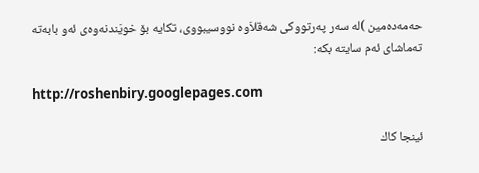حه‌مه‌ده‌مین )له‌ سه‌ر په‌رتووكى شه‌قلاَوه‌ نووسیبووى، تكایه‌ بۆ خویَندنه‌وه‌ى ئه‌و بابه‌ته‌ ته‌ماشاى ئه‌م سایته‌ بكه‌:

http://roshenbiry.googlepages.com

ئینجا كاك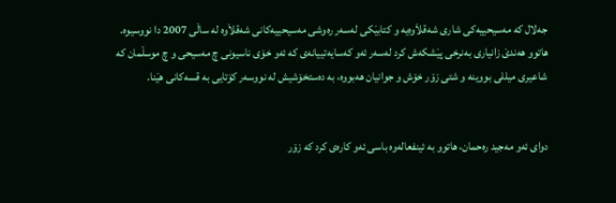جه‌لال كه‌ مه‌سیحییه‌كى شارى شه‌قلاَوه‌یه‌ و كتابیَكى له‌سه‌ر ره‌وشى مه‌سیحییه‌كانى شه‌قلاَوه‌ له‌ ساڵى 2007 دا نووسیوه‌. هاتوو هه‌ندىَ زانیارى به‌نرخى پیَشكه‌ش كرد له‌سه‌ر ئه‌و كه‌سایه‌تییانه‌ى كه‌ ئه‌و خۆى ناسیونى چ مه‌سیحى و چ موسڵمان كه‌ شاعیرى میللى بووینه‌ و شتى زۆر خۆش و جوانیان هه‌بووه‌، به‌ ده‌ستخۆشیش له‌ نووسه‌ر كۆتایى به‌ قسه‌كانى هیَنا.


دواى ئه‌و مه‌جید ره‌حمان، هاتوو به‌ ئینفعاله‌وه‌ باسى ئه‌و كاره‌ى كرد كه‌ زۆر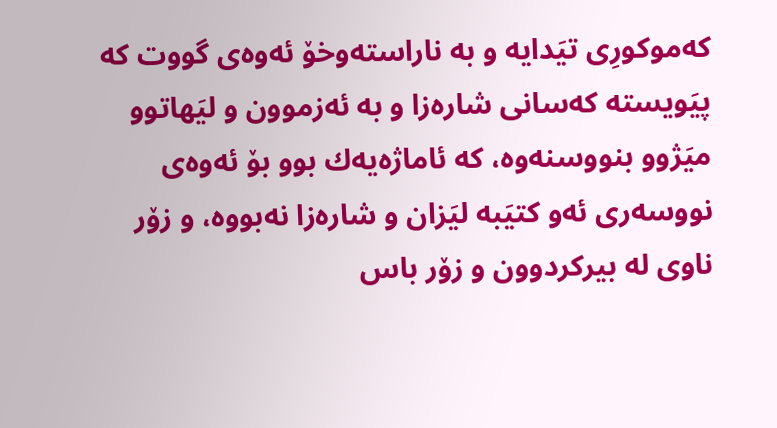كه‌موكورِى تیَدایه‌ و به‌ ناراسته‌وخۆ ئه‌وه‌ى گووت كه‌ پیَویسته‌ كه‌سانى شاره‌زا و به‌ ئه‌زموون و لیَهاتوو میَژوو بنووسنه‌وه‌، كه‌ ئاماژه‌یه‌ك بوو بۆ ئه‌وه‌ى نووسه‌رى ئه‌و كتیَبه‌ لیَزان و شاره‌زا نه‌بووه‌، و زۆر ناوى له‌ بیركردوون و زۆر باس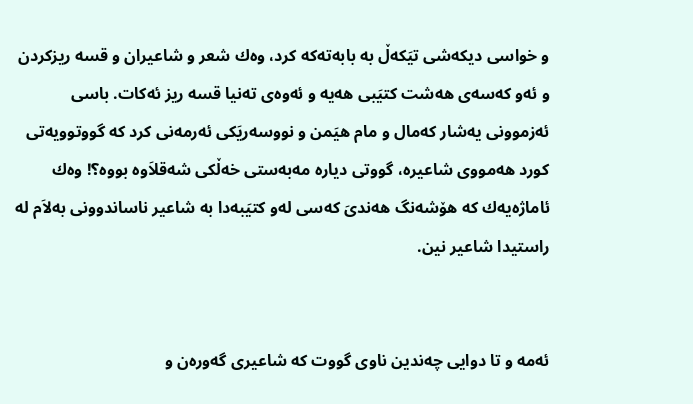و خواسى دیكه‌شى تیَكه‌ڵ به‌ بابه‌ته‌كه‌ كرد، وه‌ك شعر و شاعیران و قسه‌ ریزكردن و ئه‌و كه‌سه‌ى هه‌شت كتیَبى هه‌یه‌ و ئه‌وه‌ى ته‌نیا قسه‌ ریز ئه‌كات. باسى ئه‌زموونى یه‌شار كه‌مال و مام هیَمن و نووسه‌ریَكى ئه‌رمه‌نى كرد كه‌ گووتوویه‌تى كورد هه‌مووى شاعیره‌، گووتى دیاره‌ مه‌به‌ستى خه‌ڵكى شه‌قلاَوه‌ بووه‌؟! وه‌ك ئاماژه‌یه‌ك كه‌ هۆشه‌نگ هه‌ندىَ كه‌سى له‌و كتیَبه‌دا به‌ شاعیر ناساندوونى به‌لاَم له‌ راستیدا شاعیر نین.


ئه‌مه‌ و تا دوایى چه‌ندین ناوى گووت كه‌ شاعیرى گه‌وره‌ن و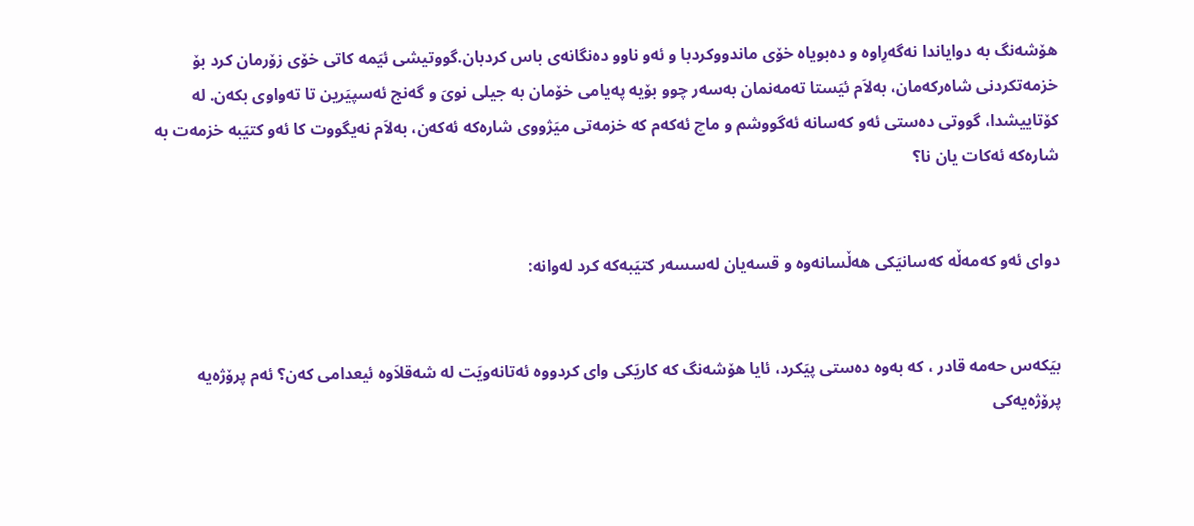هۆشه‌نگ به‌ دوایاندا نه‌گه‌رِاوه‌ و ده‌بویاه‌ خۆى ماندووكردبا و ئه‌و ناوو ده‌نگانه‌ى باس كردبان.گووتیشى ئیَمه‌ كاتى خۆى زۆرمان كرد بۆ خزمه‌تكردنى شاه‌ركه‌مان، به‌لاَم ئیَستا ته‌مه‌نمان به‌سه‌ر چوو بۆیه‌ په‌یامى خۆمان به‌ جیلى نوىَ و گه‌نج ئه‌سپیَرین تا ته‌واوى بكه‌ن. له‌ كۆتاییشدا، گووتى ده‌ستى ئه‌و كه‌سانه‌ ئه‌گووشم و ماچ ئه‌كه‌م كه‌ خزمه‌تى میَژووى شاره‌كه‌ ئه‌كه‌ن، به‌لاَم نه‌یگووت كا ئه‌و كتیَبه‌ خزمه‌ت به‌ شاره‌كه‌ ئه‌كات یان نا؟


دواى ئه‌و كه‌مه‌ڵه‌ كه‌سانیَكى هه‌ڵسانه‌وه‌ و قسه‌یان له‌سسه‌ر كتیَبه‌كه‌ كرد له‌وانه‌:


بیَكه‌س حه‌مه‌ قادر ، كه‌ به‌وه‌ ده‌ستى پیَكرد، ئایا هۆشه‌نگ كه‌ كاریَكى واى كردووه‌ ئه‌تانه‌ویَت له‌ شه‌قلاَوه‌ ئیعدامى كه‌ن؟ ئه‌م پرۆژه‌یه‌ پرۆژه‌یه‌كى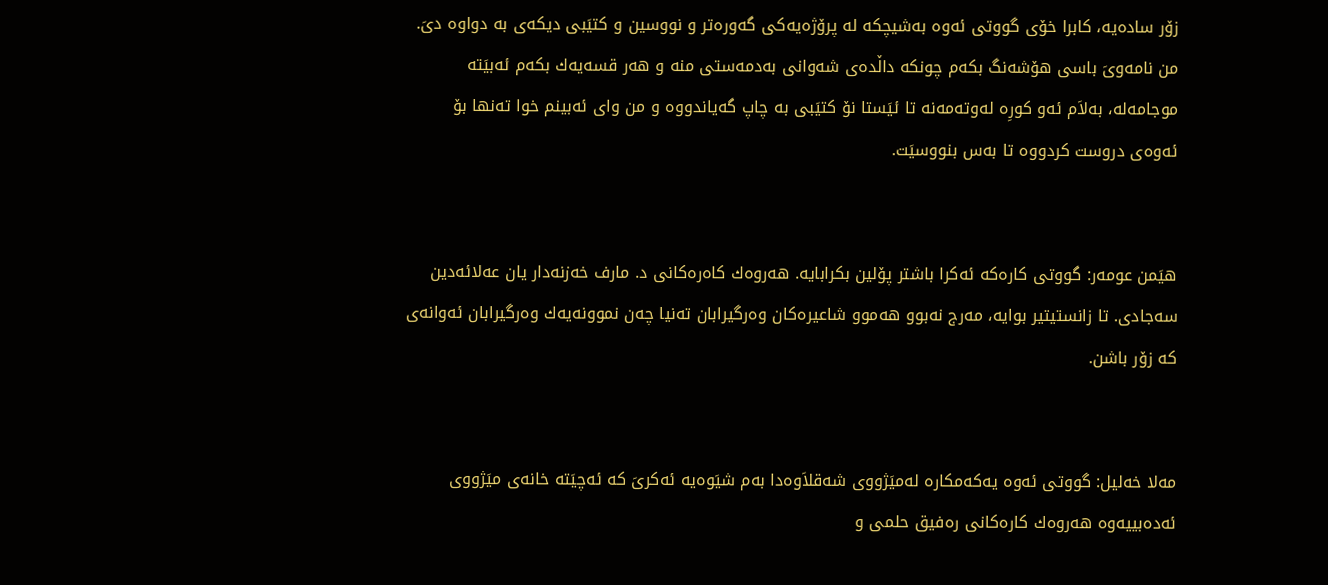زۆر ساده‌یه‌، كابرا خۆى گووتى ئه‌وه‌ به‌شیچكه‌ له‌ پرۆژه‌یه‌كى گه‌وره‌تر و نووسین و كتیَبى دیكه‌ى به‌ دواوه‌ دىَ. من نامه‌وىَ باسى هۆشه‌نگ بكه‌م چونكه‌ داڵده‌ى شه‌وانى به‌دمه‌ستى منه‌ و هه‌ر قسه‌یه‌ك بكه‌م ئه‌بیَته‌ موجامه‌له‌، به‌لاَم ئه‌و كورِه‌ له‌وته‌مه‌نه‌ تا ئیَستا نۆ كتیَبى به‌ چاپ گه‌یاندووه‌ و من واى ئه‌بینم خوا ته‌نها بۆ ئه‌وه‌ى دروست كردووه‌ تا به‌س بنووسیَت.


هیَمن عومه‌ر: گووتى كاره‌كه‌ ئه‌كرا باشتر پۆلین بكرابایه‌. هه‌روه‌ك كاه‌ره‌كانى د. مارف خه‌زنه‌دار یان عه‌لائه‌دین سه‌جادى. تا زانستیتیر بوایه‌، مه‌رج نه‌بوو هه‌موو شاعیره‌كان وه‌رگیرابان ته‌نیا چه‌ن نموونه‌یه‌ك وه‌رگیرابان ئه‌وانه‌ى كه‌ زۆر باشن.


مه‌لا خه‌لیل: گووتى ئه‌وه‌ یه‌كه‌مكاره‌ له‌میَژووى شه‌قلاَوه‌دا به‌م شیَوه‌یه‌ ئه‌كرىَ كه‌ ئه‌چیَته‌ خانه‌ى میَژووى ئه‌ده‌بییه‌وه‌ هه‌روه‌ك كاره‌كانى ره‌فیق حلمى و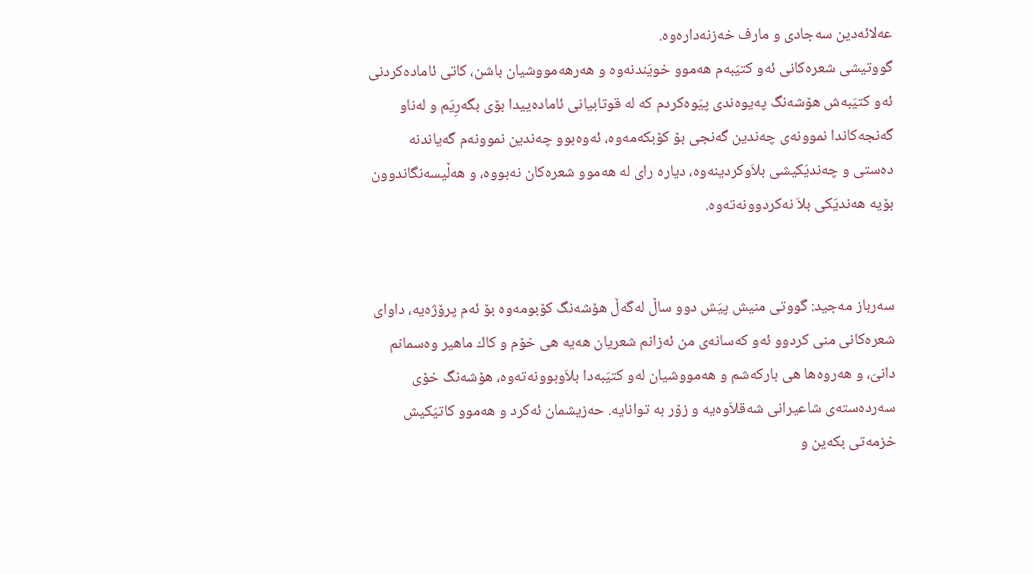عه‌لائه‌دین سه‌جادى و مارف خه‌زنه‌داره‌وه‌.
گووتیشى شعره‌كانى ئه‌و كتیَبه‌م هه‌موو خویَندنه‌وه‌ و هه‌رهه‌مووشیان باشن، كاتى ئاماده‌كردنى ئه‌و كتیَبه‌ش هۆشه‌نگ په‌یوه‌ندى پیَوه‌كردم كه‌ له‌ قوتابیانى ئاماده‌ییدا بۆى بگه‌رِیَم و له‌ناو گه‌نجه‌كاندا نموونه‌ى چه‌ندین گه‌نجى بۆ كۆبكه‌مه‌وه‌، ئه‌وه‌بوو چه‌ندین نموونه‌م گه‌یاندنه‌ ده‌ستى و چه‌ندیَكیشى بلاَوكردینه‌وه‌، دیاره‌ راى له‌ هه‌موو شعره‌كان نه‌بووه‌، و هه‌ڵیسه‌نگاندوون بۆیه‌ هه‌ندیَكى بلاَ نه‌كردوونه‌ته‌وه‌.


سه‌رباز مه‌جید: گووتى منیش پیَش دوو ساڵ له‌گه‌ڵ هۆشه‌نگ كۆبومه‌وه‌ بۆ ئه‌م پرۆژه‌یه‌، داواى شعره‌كانى منى كردوو ئه‌و كه‌سانه‌ى من ئه‌زانم شعریان هه‌یه‌ هى خۆم و كاك ماهیر وه‌سمانم دانىَ، و هه‌روه‌ها هى باركه‌شم و هه‌مووشیان له‌و كتیَبه‌دا بلاَوبوونه‌ته‌وه‌، هۆشه‌نگ خۆى سه‌رده‌سته‌ى شاعیرانى شه‌قلاَوه‌یه‌ و زۆر به‌ توانایه‌. حه‌زیشمان ئه‌كرد و هه‌موو كاتیَكیش خزمه‌تى بكه‌ین و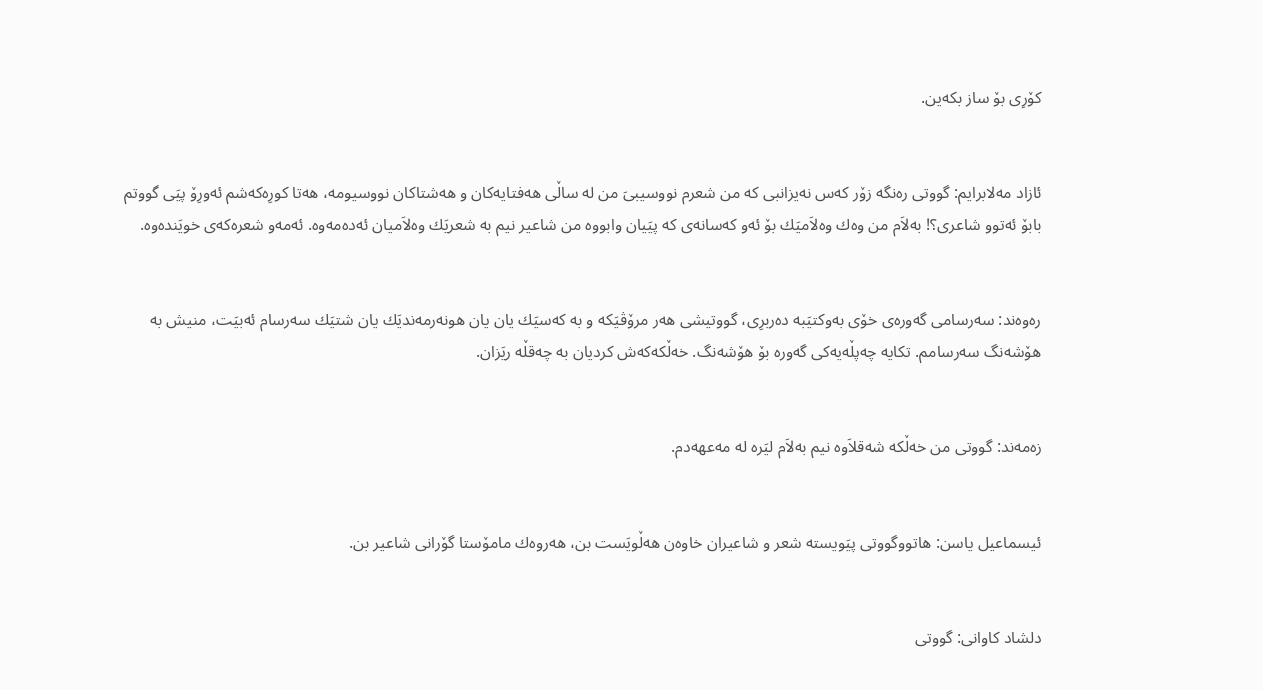كۆرِى بۆ ساز بكه‌ین.


ئازاد مه‌لابرایم: گووتى ره‌نگه‌ زۆر كه‌س نه‌یزانبى كه‌ من شعرم نووسیبىَ من له‌ ساڵى هه‌فتایه‌كان و هه‌شتاكان نووسیومه‌، هه‌تا كورِه‌كه‌شم ئه‌ورِۆ پیَى گووتم بابۆ ئه‌توو شاعرى؟! به‌لاَم من وه‌ك وه‌لاَمیَك بۆ ئه‌و كه‌سانه‌ى كه‌ پیَیان وابووه‌ من شاعیر نیم به‌ شعریَك وه‌لاَمیان ئه‌ده‌مه‌وه‌. ئه‌مه‌و شعره‌كه‌ى خویَنده‌وه‌.


ره‌وه‌ند: سه‌رسامى گه‌وره‌ى خۆى به‌وكتیَبه‌ ده‌ربرِى، گووتیشى هه‌ر مرۆڤیَكه‌ و به‌ كه‌سیَك یان یان هونه‌رمه‌ندیَك یان شتیَك سه‌رسام ئه‌بیَت، منیش به‌ هۆشه‌نگ سه‌رسامم. تكایه‌ چه‌پڵه‌یه‌كى گه‌وره‌ بۆ هۆشه‌نگ. خه‌ڵكه‌كه‌ش كردیان به‌ چه‌قڵه‌ ریَزان.


زه‌مه‌ند: گووتى من خه‌ڵكه‌ شه‌قلاَوه‌ نیم به‌لاَم لیَره‌ له‌ مه‌عهه‌دم.


ئیسماعیل یاسن: هاتووگووتى پیَویسته‌ شعر و شاعیران خاوه‌ن هه‌ڵویَست بن، هه‌روه‌ك مامۆستا گۆرانى شاعیر بن.


دلشاد كاوانى: گووتى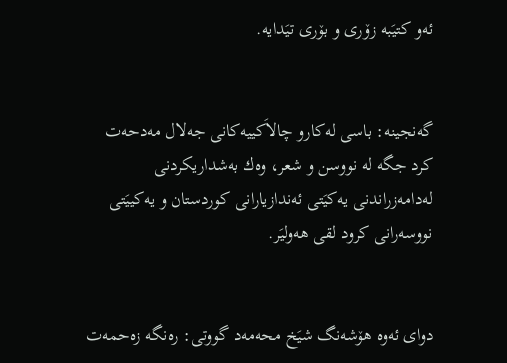ئه‌و كتیَبه‌ زۆرى و بۆرى تیَدایه‌.


گه‌نجینه‌: باسى له‌كارو چالاَكییه‌كانى جه‌لال مه‌دحه‌ت كرد جگه‌ له‌ نووسن و شعر، وه‌ك به‌شداریكردنى له‌دامه‌زراندنى یه‌كیَتى ئه‌ندازیارانى كوردستان و یه‌كییَتى نووسه‌رانى كرود لقى هه‌ولیَر.


دواى ئه‌وه‌ هۆشه‌نگ شیَخ محه‌مه‌د گووتى: ره‌نگه‌ زه‌حمه‌ت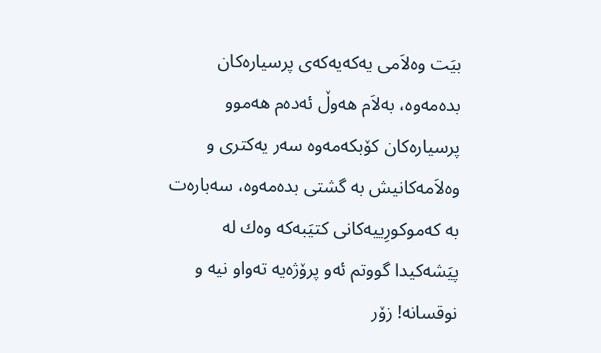بیَت وه‌لاَمى یه‌كه‌یه‌كه‌ى پرسیاره‌كان بده‌مه‌وه‌، به‌لاَم هه‌وڵ ئه‌ده‌م هه‌موو پرسیاره‌كان كۆبكه‌مه‌وه‌ سه‌ر یه‌كترى و وه‌لاَمه‌كانیش به‌ گشتى بده‌مه‌وه‌، سه‌باره‌ت به‌ كه‌موكورِییه‌كانى كتیَبه‌كه‌ وه‌ك له‌ پیَشه‌كیدا گووتم ئه‌و پرۆژه‌یه‌ ته‌واو نیه‌ و نوقسانه‌! زۆر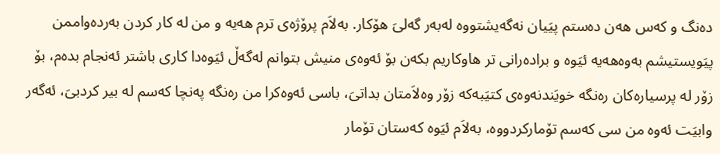ده‌نگ و كه‌س هه‌ن ده‌ستم پیَیان نه‌گه‌یشتووه‌ له‌به‌ر گه‌لىَ هۆكار. به‌لاَم پرۆژه‌ى ترم هه‌یه‌ و من له‌ كار كردن به‌رده‌واممن پیَویستیشم به‌وه‌هه‌یه‌ ئیَوه‌ و براده‌رانى تر هاوكاریم بكه‌ن بۆ ئه‌وه‌ى منیش بتوانم له‌گه‌ڵ ئیَوه‌دا كارى باشتر ئه‌نجام بده‌م، بۆ زۆر له‌ پرسیاره‌كان ره‌نگه‌ خویَندنه‌وه‌ى كتیَبه‌كه‌ زۆر وه‌لاَمتان بداتىَ، باسى ئه‌وه‌كرا من ره‌نگه‌ په‌نچا كه‌سم له‌ بیر كردبىَ، ئه‌گه‌ر وابیَت ئه‌وه‌ من سى كه‌سم تۆماركردووه‌، به‌لاَم ئیَوه‌ كه‌ستان تۆمار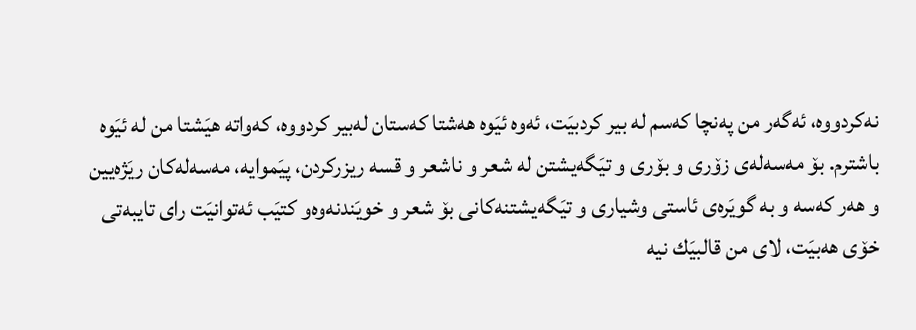نه‌كردووه‌، ئه‌گه‌ر من په‌نچا كه‌سم له‌ بیر كردبیَت، ئه‌وه‌ ئیَوه‌ هه‌شتا كه‌ستان له‌بیر كردووه‌، كه‌واته‌ هیَشتا من له‌ ئیَوه‌ باشترم. بۆ مه‌سه‌له‌ى زۆرى و بۆرى و تیَگه‌یشتن له‌ شعر و ناشعر و قسه‌ ریزركردن، پیَموایه‌، مه‌سه‌له‌كان ریَژه‌یین و هه‌ر كه‌سه‌ و به‌ گویَره‌ى ئاستى وشیارى و تیَگه‌یشتنه‌كانى بۆ شعر و خویَندنه‌وه‌و كتیَب ئه‌توانیَت راى تایبه‌تى خۆى هه‌بیَت، لاى من قالبیَك نیه‌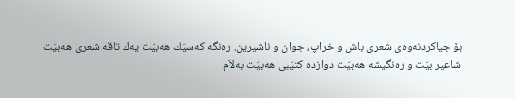بۆ جیاكردنه‌وه‌ى شعرى باش و خراپ، جوان و ناشیرین. ره‌نگه‌ كه‌سیَك هه‌بیَت یه‌ك تاقه‌ شعرى هه‌بیَت شاعیر بیَت و ره‌نگیشه‌ هه‌بیَت دوازده‌ كتیَبى هه‌بیَت به‌لاَم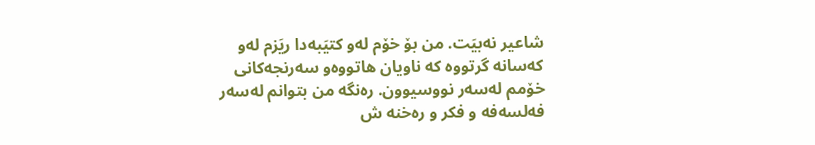شاعیر نه‌بیَت. من بۆ خۆم له‌و كتیَبه‌دا ریَزم له‌و كه‌سانه‌ گرتووه‌ كه‌ ناویان هاتووه‌و سه‌رنجه‌كانى خۆمم له‌سه‌ر نووسیوون. ره‌نگه‌ من بتوانم له‌سه‌ر فه‌لسه‌فه‌ و فكر و ره‌خنه‌ ش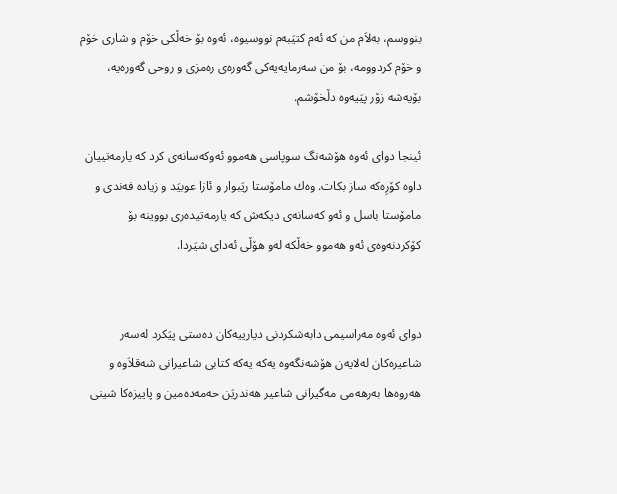بنووسم، به‌لاَم من كه‌ ئه‌م كتیَبه‌م نووسیوه‌، ئه‌وه‌ بۆ خه‌ڵكى خۆم و شارى خۆم و خۆم كردوومه‌، بۆ من سه‌رمایه‌یه‌كى گه‌وره‌ى ره‌مزى و روحى گه‌وره‌یه‌، بۆیه‌شه‌ زۆر پیَیه‌وه‌ دڵخۆشم.

ئینجا دواى ئه‌وه‌ هۆشه‌نگ سوپاسى هه‌موو ئه‌وكه‌سانه‌ى كرد كه‌ یارمه‌تییان داوه‌ كۆرِه‌كه‌ ساز بكات. وه‌ك مامۆستا ریَبوار و ئازا عوبیَد و زیاده‌ فه‌ندى و مامۆستا باسل و ئه‌و كه‌سانه‌ى دیكه‌ش كه‌ یارمه‌تیده‌رى بووینه‌ بۆ كۆكردنه‌وه‌ى ئه‌و هه‌موو خه‌ڵكه‌ له‌و هۆڵى ئه‌داى شیَردا.


دواى ئه‌وه‌ مه‌راسیمى دابه‌شكردنى دیارییه‌كان ده‌ستى پیَكرد له‌سه‌ر شاعیره‌كان له‌لایه‌ن هۆشه‌نگه‌وه‌ یه‌كه‌ یه‌كه‌ كتابى شاعیرانى شه‌قلاَوه‌ و هه‌روه‌ها به‌رهه‌مى مه‌گیرانى شاعیر هه‌ندریَن حه‌مه‌ده‌مین و پاییزه‌كا شینى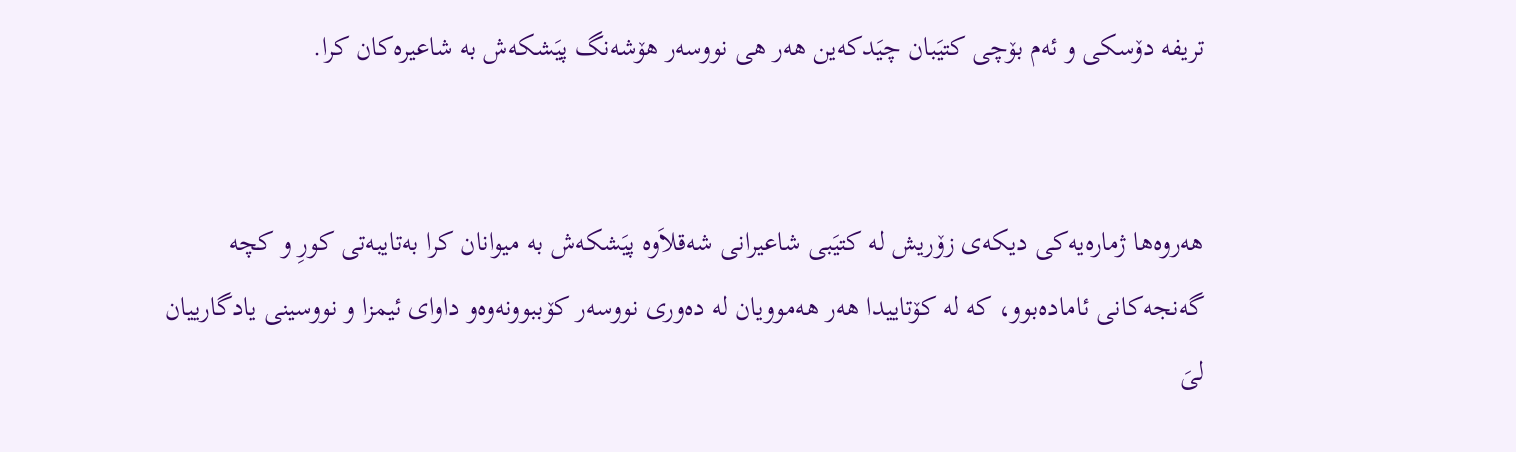تریفه‌ دۆسكى و ئه‌م بۆچى كتیَبان چیَدكه‌ین هه‌ر هى نووسه‌ر هۆشه‌نگ پیَشكه‌ش به‌ شاعیره‌كان كرا.


هه‌روه‌ها ژماره‌یه‌كى دیكه‌ى زۆریش له‌ كتیَبى شاعیرانى شه‌قلاَوه‌ پیَشكه‌ش به‌ میوانان كرا به‌تایبه‌تى كورِ و كچه‌ گه‌نجه‌كانى ئاماده‌بوو، كه‌ له‌ كۆتاییدا هه‌ر هه‌موویان له‌ ده‌ورى نووسه‌ر كۆببوونه‌وه‌و داواى ئیمزا و نووسینى یادگارییان لىَ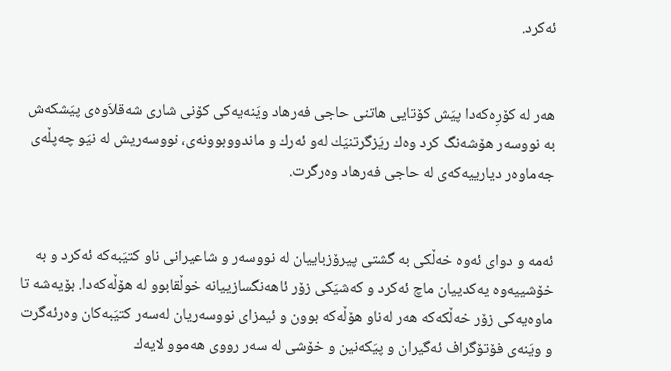ئه‌كرد.


هه‌ر له‌ كۆرِه‌كه‌دا پیَش كۆتایى هاتنى حاجى فه‌رهاد ویَنه‌یه‌كى كۆنى شارى شه‌قلاَوه‌ى پیَشكه‌ش به‌ نووسه‌ر هۆشه‌نگ كرد وه‌ك ریَزگرتنیَك له‌و ئه‌رك و ماندووبوونه‌ى، نووسه‌ریش له‌ نیَو چه‌پڵه‌ى جه‌ماوه‌ر دیارییه‌كه‌ى له‌ حاجى فه‌رهاد وه‌رگرت.


ئه‌مه‌ و دواى ئه‌وه‌ خه‌ڵكى به‌ گشتى پیرۆزباییان له‌ نووسه‌ر و شاعیرانى ناو كتیَبه‌كه‌ ئه‌كرد و به‌ خۆشییه‌وه‌ یه‌كدییان ماچ ئه‌كرد و كه‌شیَكى زۆر ئاهه‌نگسازییانه‌ خوڵقابوو له‌ هۆڵه‌كه‌دا. بۆیه‌شه‌ تا ماوه‌یه‌كى زۆر خه‌ڵكه‌كه‌ هه‌ر له‌ناو هۆڵه‌كه‌ بوون و ئیمزاى نووسه‌ریان له‌سه‌ر كتیَبه‌كان وه‌رئه‌گرت و ویَنه‌ى فۆتۆگراف ئه‌گیران و پیَكه‌نین و خۆشى له‌ سه‌ر رووى هه‌موو لایه‌ك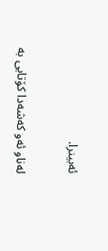ئه‌بینرا.


له‌ناو ئه‌و كه‌شه‌دا كۆتایى به‌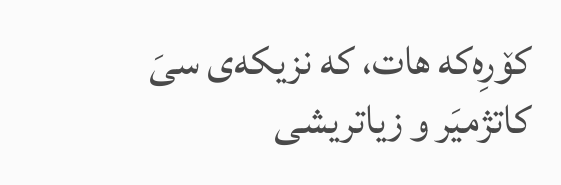كۆرِه‌كه‌ هات، كه‌ نزیكه‌ى سىَ كاتژمیَر و زیاتریشى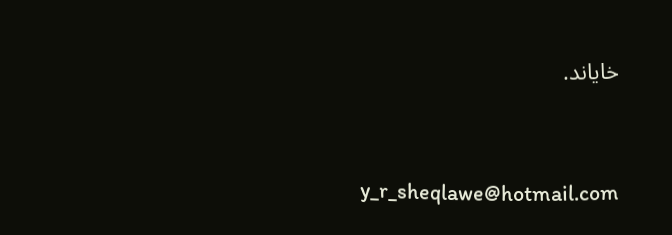خایاند.




y_r_sheqlawe@hotmail.com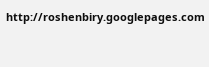http://roshenbiry.googlepages.com